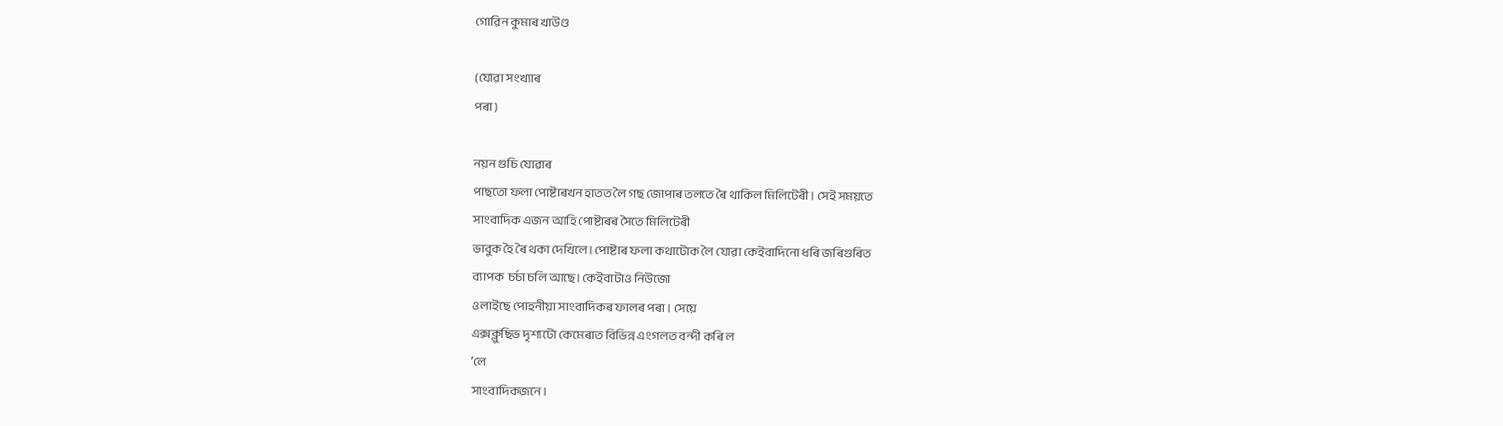গোৱিন কুমাৰ খাউণ্ড

(যোৱা সংখ্যাৰ
পৰা)

নয়ন গুচি যোৱাৰ
পাছতো ফলা পোষ্টাৰখন হাতত লৈ গছ জোপাৰ তলতে ৰৈ থাকিল মিলিটেৰী। সেই সময়তে
সাংবাদিক এজন আহি পোষ্টাৰৰ সৈতে মিলিটেৰী
ভাবুক হৈ ৰৈ থকা দেখিলে। পোষ্টাৰ ফলা কথাটোক লৈ যোৱা কেইবাদিনো ধৰি জৰিগুৰিত
ব্যাপক  চৰ্চা চলি আছে। কেইবাটাও নিউজো
ওলাইছে পোহনীয়া সাংবাদিকৰ ফালৰ পৰা। সেয়ে
এক্সক্লুছিভ দৃশ্যটো কেমেৰাত বিভিন্ন এংগলত বন্দী কৰি ল
ʼলে
সাংবাদিকজনে।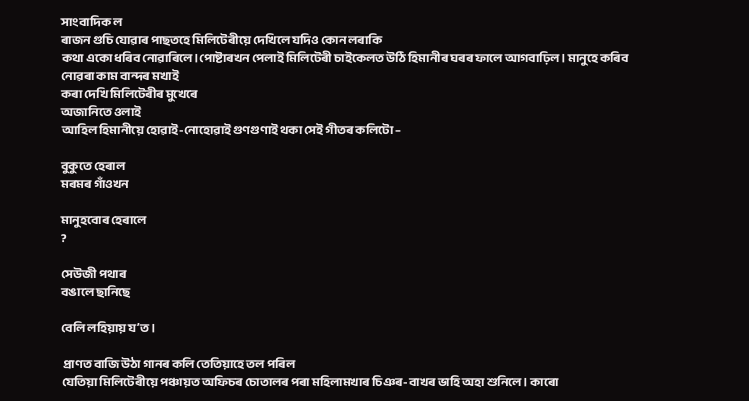সাংবাদিক ল
ৰাজন গুচি যোৱাৰ পাছতহে মিলিটেৰীয়ে দেখিলে যদিও কোন লৰাকি
কথা একো ধৰিব নোৱাৰিলে।পোষ্টাৰখন পেলাই মিলিটেৰী চাইকেলত উঠি হিমানীৰ ঘৰৰ ফালে আগবাঢ়িল। মানুহে কৰিব নোৱৰা কাম বান্দৰ মখাই
কৰা দেখি মিলিটেৰীৰ মুখেৰে
অজানিতে ওলাই
আহিল হিমানীয়ে হোৱাই-নোহোৱাই গুণগুণাই থকা সেই গীতৰ কলিটো –

বুকুতে হেৰাল
মৰমৰ গাঁওখন

মানুহবোৰ হেৰালে
?

সেউজী পথাৰ
বঙালে ছানিছে

বেলি লহিয়ায় যʼত।

 প্ৰাণত বাজি উঠা গানৰ কলি তেতিয়াহে তল পৰিল
যেতিয়া মিলিটেৰীয়ে পঞ্চায়ত অফিচৰ চোতালৰ পৰা মহিলামখাৰ চিঞৰ-বাখৰ ভাহি অহা শুনিলে। কাৰো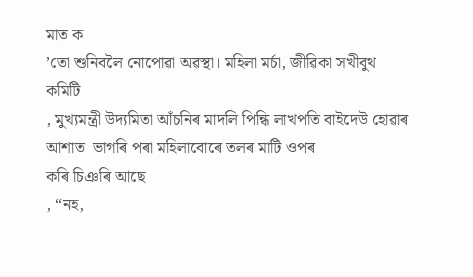মাত ক
ʼতো শুনিবলৈ নোপোৱা অৱস্থা। মহিলা মৰ্চা, জীৱিকা সখীবুথ
কমিটি
, মুখ্যমন্ত্ৰী উদ্যমিতা আঁচনিৰ মাদলি পিন্ধি লাখপতি বাইদেউ হোৱাৰ
আশাত  ভাগৰি পৰা মহিলাবোৰে তলৰ মাটি ওপৰ
কৰি চিঞৰি আছে
, “নহ,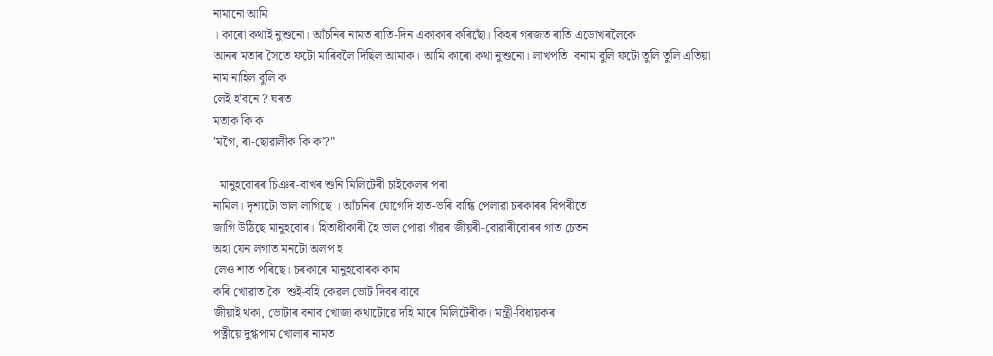নামানো আমি
। কাৰো কথাই নুশুনো। আঁচনিৰ নামত ৰাতি-দিন একাকাৰ কৰিছোঁ। কিহৰ গৰজত ৰাতি এডোখৰলৈকে
আনৰ মতাৰ সৈতে ফটো মাৰিবলৈ দিছিল আমাক। আমি কাৰো কথা নুশুনো। লাখপতি  বনাম বুলি ফটো তুলি তুলি এতিয়া
নাম নাহিল বুলি ক
লেই হʼবনে ? ঘৰত
মতাক কি ক
ʼমগৈ, ৰা-ছোৱালীক কি কʼ?”

  মানুহবোৰৰ চিঞৰ-বাখৰ শুনি মিলিটেৰী চাইকেলৰ পৰা
নামিল। দৃশ্যটো ভাল লাগিছে । আঁচনিৰ যোগেদি হাত-ভৰি বান্ধি পেলাৱা চৰকাৰৰ বিপৰীতে
জাগি উঠিছে মানুহবোৰ। হিতাধীকাৰী হৈ ভাল পোৱা গাঁৱৰ জীয়ৰী-বোৱাৰীবোৰৰ গাত চেতন
অহা যেন লগাত মনটো অলপ হ
লেও শাত পৰিছে। চৰকাৰে মানুহবোৰক কাম
কৰি খোৱাত কৈ  শুই-বহি কেৱল ভোট দিবৰ বাবে
জীয়াই থকা, ভোটাৰ বনাব খোজা কথাটোৱে দহি মাৰে মিলিটেৰীক। মন্ত্ৰী-বিধায়কৰ
পত্নীয়ে দুগ্ধপাম খোলাৰ নামত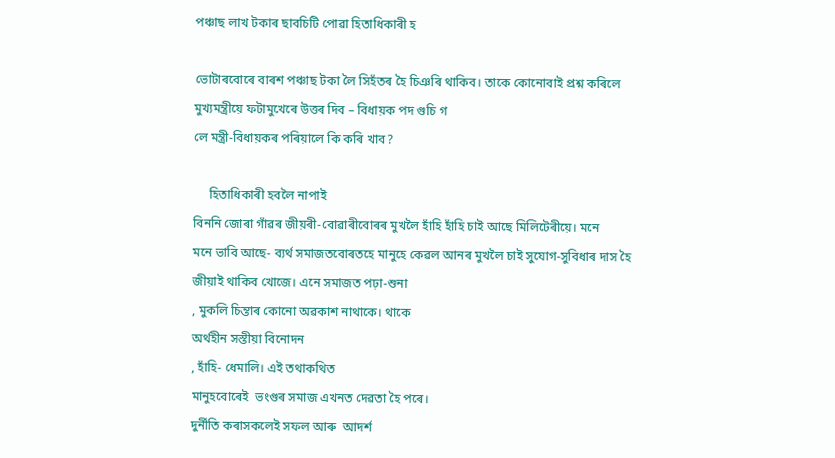পঞ্চাছ লাখ টকাৰ ছাবচিটি পোৱা হিতাধিকাৰী হ

ভোটাৰবোৰে বাৰশ পঞ্চাছ টকা লৈ সিহঁতৰ হৈ চিঞৰি থাকিব। তাকে কোনোবাই প্ৰশ্ন কৰিলে
মুখ্যমন্ত্ৰীয়ে ফটামুখেৰে উত্তৰ দিব – বিধায়ক পদ গুচি গ
লে মন্ত্ৰী-বিধায়কৰ পৰিয়ালে কি কৰি খাব?

     হিতাধিকাৰী হবলৈ নাপাই
বিননি জোৰা গাঁৱৰ জীয়ৰী-বোৱাৰীবোৰৰ মুখলৈ হাঁহি হাঁহি চাই আছে মিলিটেৰীয়ে। মনে
মনে ভাবি আছে- ব্যর্থ সমাজতবোৰতহে মানুহে কেৱল আনৰ মুখলৈ চাই সুযোগ-সুবিধাৰ দাস হৈ
জীয়াই থাকিব খোজে। এনে সমাজত পঢ়া-শুনা
, মুকলি চিন্তাৰ কোনো অৱকাশ নাথাকে। থাকে
অর্থহীন সস্তীয়া বিনোদন
, হাঁহি- ধেমালি। এই তথাকথিত
মানুহবোৰেই  ভংগুৰ সমাজ এখনত দেৱতা হৈ পৰে।
দুর্নীতি কৰাসকলেই সফল আৰু  আদৰ্শ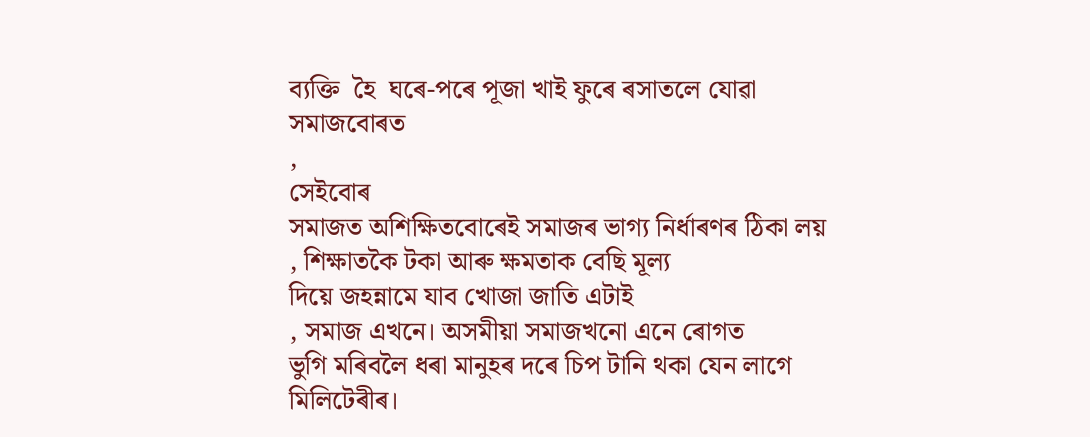ব্যক্তি  হৈ  ঘৰে-পৰে পূজা খাই ফুৰে ৰসাতলে যোৱা সমাজবোৰত
,
সেইবোৰ
সমাজত অশিক্ষিতবোৰেই সমাজৰ ভাগ্য নির্ধাৰণৰ ঠিকা লয়
, শিক্ষাতকৈ টকা আৰু ক্ষমতাক বেছি মূল্য
দিয়ে জহন্নামে যাব খোজা জাতি এটাই
, সমাজ এখনে। অসমীয়া সমাজখনো এনে ৰোগত
ভুগি মৰিবলৈ ধৰা মানুহৰ দৰে চিপ টানি থকা যেন লাগে মিলিটেৰীৰ।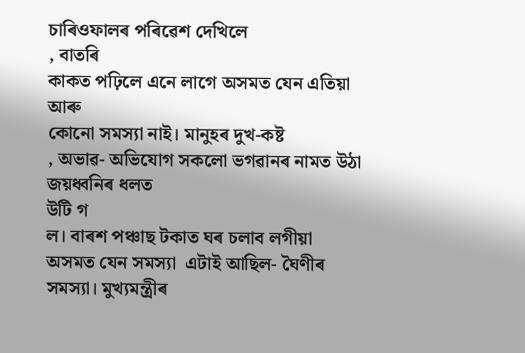চাৰিওফালৰ পৰিৱেশ দেখিলে
, বাতৰি
কাকত পঢ়িলে এনে লাগে অসমত যেন এতিয়া আৰু
কোনো সমস্যা নাই। মানুহৰ দুখ-কষ্ট
, অভাৱ- অভিযোগ সকলো ভগৱানৰ নামত উঠা জয়ধ্বনিৰ ধলত
উটি গ
ল। বাৰশ পঞ্চাছ টকাত ঘৰ চলাব লগীয়া
অসমত যেন সমস্যা  এটাই আছিল- ঘৈণীৰ
সমস্যা। মুখ্যমন্ত্ৰীৰ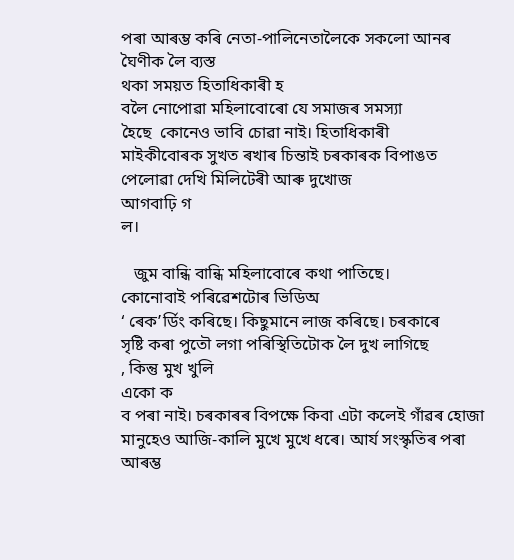পৰা আৰম্ভ কৰি নেতা-পালিনেতালৈকে সকলো আনৰ ঘৈণীক লৈ ব্যস্ত
থকা সময়ত হিতাধিকাৰী হ
বলৈ নোপোৱা মহিলাবোৰো যে সমাজৰ সমস্যা
হৈছে  কোনেও ভাবি চোৱা নাই। হিতাধিকাৰী
মাইকীবোৰক সুখত ৰখাৰ চিন্তাই চৰকাৰক বিপাঙত পেলোৱা দেখি মিলিটেৰী আৰু দুখোজ
আগবাঢ়ি গ
ল।

   জুম বান্ধি বান্ধি মহিলাবোৰে কথা পাতিছে।
কোনোবাই পৰিৱেশটোৰ ভিডিঅ
‘ ৰেকʼৰ্ডিং কৰিছে। কিছুমানে লাজ কৰিছে। চৰকাৰে
সৃষ্টি কৰা পুতৌ লগা পৰিস্থিতিটোক লৈ দুখ লাগিছে
, কিন্তু মুখ খুলি
একো ক
ব পৰা নাই। চৰকাৰৰ বিপক্ষে কিবা এটা কলেই গাঁৱৰ হোজা
মানুহেও আজি-কালি মুখে মুখে ধৰে। আৰ্য সংস্কৃতিৰ পৰা আৰম্ভ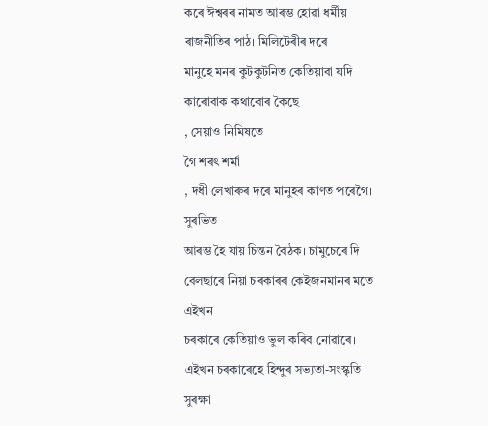কৰে ঈশ্বৰৰ নামত আৰম্ভ হোৱা ধৰ্মীয় ৰাজনীতিৰ পাঠ। মিলিটেৰীৰ দৰে
মানুহে মনৰ কুটকুটনিত কেতিয়াবা যদি কাৰোবাক কথাবোৰ কৈছে
, সেয়াও নিমিষতে
গৈ শৰৎ শৰ্মা
, দধী লেখাৰুৰ দৰে মানুহৰ কাণত পৰেগৈ। সুৰভিত
আৰম্ভ হৈ যায় চিন্তন বৈঠক। চামুচেৰে দি বেলছাৰে নিয়া চৰকাৰৰ কেইজনমানৰ মতে এইখন
চৰকাৰে কেতিয়াও ভুল কৰিব নোৱাৰে। এইখন চৰকাৰেহে হিন্দুৰ সভ্যতা-সংস্কৃতি সুৰক্ষা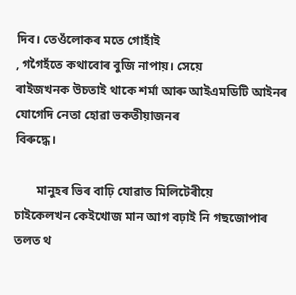দিব। তেওঁলোকৰ মতে গোহাঁই
, গগৈহঁতে কথাবোৰ বুজি নাপায়। সেয়ে
ৰাইজখনক উচতাই থাকে শৰ্মা আৰু আইএমডিটি আইনৰ যোগেদি নেতা হোৱা ভকতীয়াজনৰ
বিৰুদ্ধে।

       মানুহৰ ভিৰ বাঢ়ি যোৱাত মিলিটেৰীয়ে
চাইকেলখন কেইখোজ মান আগ বঢ়াই নি গছজোপাৰ তলত থ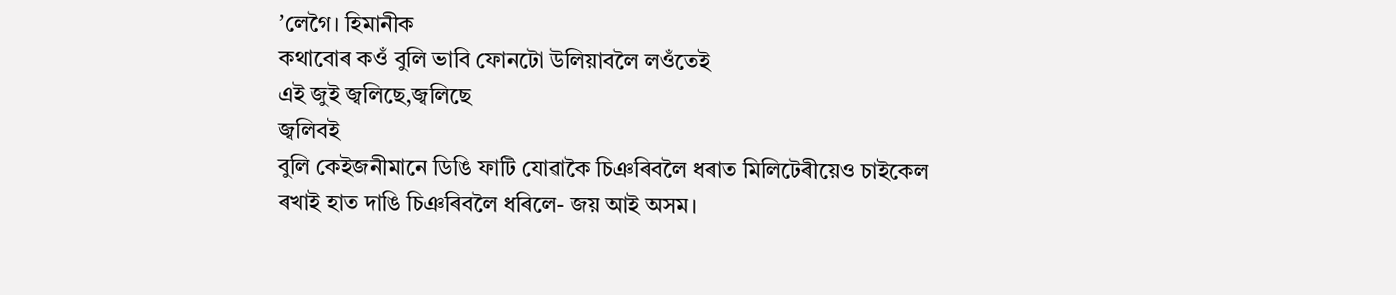ʼলেগৈ। হিমানীক
কথাবোৰ কওঁ বুলি ভাবি ফোনটো উলিয়াবলৈ লওঁতেই
এই জুই জ্বলিছে,জ্বলিছে
জ্বলিবই
বুলি কেইজনীমানে ডিঙি ফাটি যোৱাকৈ চিঞৰিবলৈ ধৰাত মিলিটেৰীয়েও চাইকেল
ৰখাই হাত দাঙি চিঞৰিবলৈ ধৰিলে- জয় আই অসম।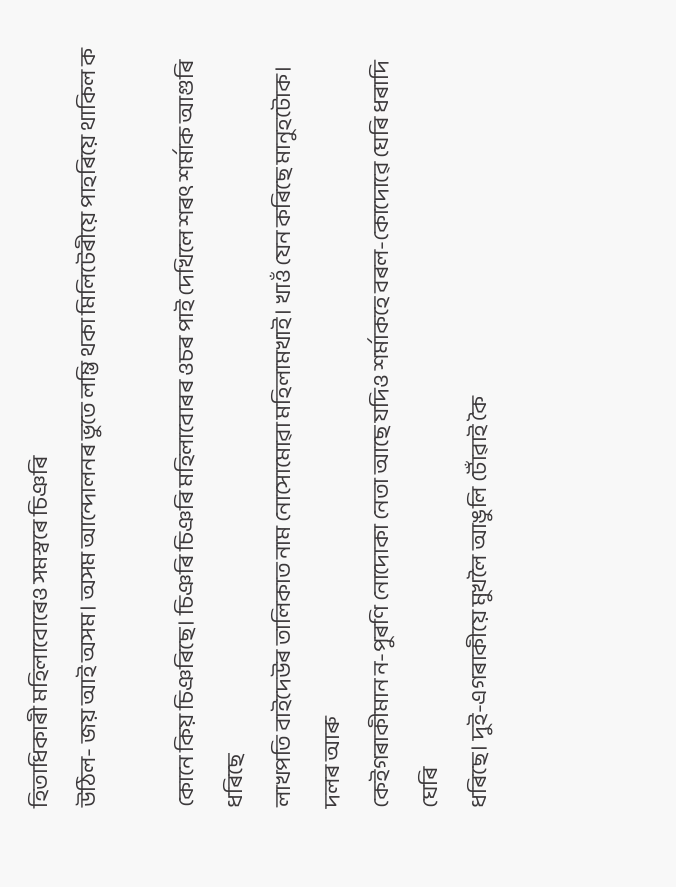হিতাধিকাৰী মহিলাবোৰেও সমস্বৰে চিঞৰি
উঠিল- জয় আই অসম। অসম আন্দোলনৰ ভুতে লম্ভি থকা মিলিটেৰীয়ে পাহৰিয়ে থাকিল ক

কোনে কিয় চিঞৰিছে। চিঞৰি চিঞৰি মহিলাবোৰৰ ওচৰ পাই দেখিলে শৰৎ শৰ্মাক আগুৰি ধৰিছে
লাখপতি বাইদেউৰ তালিকাত নাম নোসোমোৱা মহিলামখাই। খাওঁ যেন কৰিছে মানুহটোক। দলৰ আৰু
কেইগৰাকীমান ন-পুৰণি নোদোকা নেতা আছে যদিও শৰ্মাকহে বৰল-কোদোৱে ঘেৰি ধৰাদি ঘেৰি
ধৰিছে। দুই-এগৰাকীয়ে মুখলৈ আঙুলি টোঁৱাই কৈ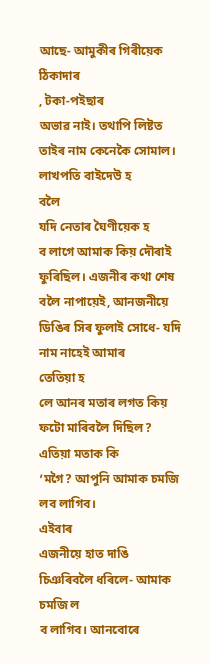আছে- আমুকীৰ গিৰীয়েক ঠিকাদাৰ
, টকা-পইছাৰ
অভাৱ নাই। তথাপি লিষ্টত তাইৰ নাম কেনেকৈ সোমাল। লাখপতি বাইদেউ হ
বলৈ
যদি নেতাৰ ঘৈণীয়েক হ
ব লাগে আমাক কিয় দৌৰাই ফুৰিছিল। এজনীৰ কথা শেষ
বলৈ নাপায়েই, আনজনীয়ে ডিঙিৰ সিৰ ফুলাই সোধে- যদি নাম নাহেই আমাৰ
তেতিয়া হ
লে আনৰ মতাৰ লগত কিয় ফটো মাৰিবলৈ দিছিল? এতিয়া মতাক কি
ʼমগৈ? আপুনি আমাক চমজি লব লাগিব।
এইবাৰ
এজনীয়ে হাত দাঙি চিঞৰিবলৈ ধৰিলে- আমাক চমজি ল
ব লাগিব। আনবোৰে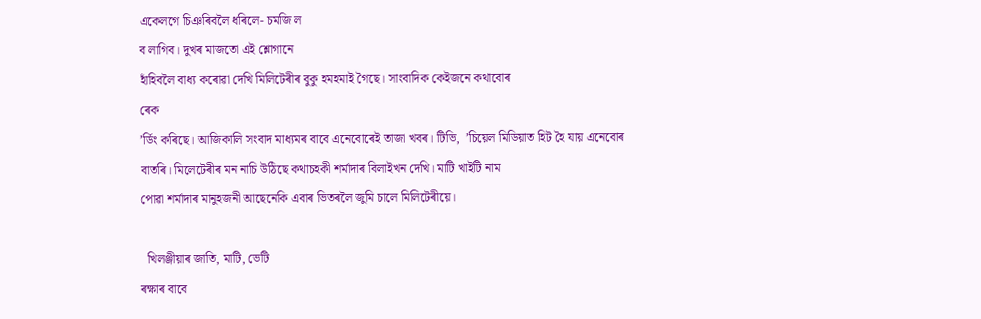একেলগে চিঞৰিবলৈ ধৰিলে- চমজি ল
ব লাগিব। দুখৰ মাজতো এই শ্লোগানে
হাঁহিবলৈ বাধ্য কৰোৱা দেখি মিলিটেৰীৰ বুকু হমহমাই গৈছে। সাংবাদিক কেইজনে কথাবোৰ
ৰেক
ʼৰ্ডিং কৰিছে। আজিকালি সংবাদ মাধ্যমৰ বাবে এনেবোৰেই তাজা খবৰ। টিভি,  ʼচিয়েল মিডিয়াত হিট হৈ যায় এনেবোৰ
বাতৰি। মিলেটেৰীৰ মন নাচি উঠিছে কথাচহকী শৰ্মাদাৰ বিলাইখন দেখি। মাটি খাইটি নাম
পোৱা শৰ্মাদাৰ মানুহজনী আছেনেকি এবাৰ ভিতৰলৈ জুমি চালে মিলিটেৰীয়ে।

  খিলঞ্জীয়াৰ জাতি, মাটি, ভেটি
ৰক্ষাৰ বাবে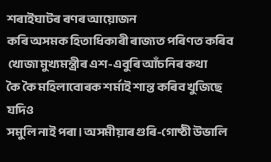শৰাইঘাটৰ ৰণৰ আয়োজন
কৰি অসমক হিতাধিকাৰী ৰাজ্যত পৰিণত কৰিব খোজা মুখ্যমন্ত্ৰীৰ এশ-এবুৰি আঁচনিৰ কথা
কৈ কৈ মহিলাবোৰক শৰ্মাই শান্ত কৰিব খুজিছে যদিও
সমুলি নাই পৰা। অসমীয়াৰ গুৰি-গোষ্ঠী উভালি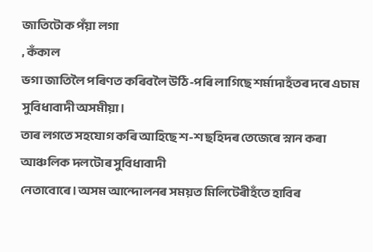জাতিটোক পঁয়া লগা
, কঁকাল
ভগা জাতিলৈ পৰিণত কৰিবলৈ উঠি-পৰি লাগিছে শৰ্মাদাহঁতৰ দৰে এচাম সুবিধাবাদী অসমীয়া।
তাৰ লগতে সহযোগ কৰি আহিছে শ-শ ছহিদৰ তেজেৰে স্নান কৰা আঞ্চলিক দলটোৰ সুবিধাবাদী
নেতাবোৰে। অসম আন্দোলনৰ সময়ত মিলিটেৰীহঁতে হাবিৰ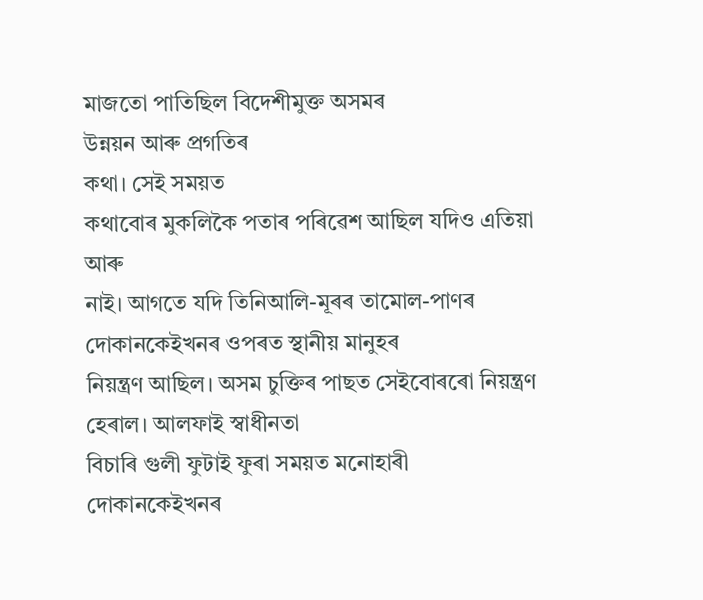মাজতো পাতিছিল বিদেশীমুক্ত অসমৰ
উন্নয়ন আৰু প্ৰগতিৰ
কথা। সেই সময়ত
কথাবোৰ মুকলিকৈ পতাৰ পৰিৱেশ আছিল যদিও এতিয়া আৰু
নাই। আগতে যদি তিনিআলি-মূৰৰ তামোল-পাণৰ দোকানকেইখনৰ ওপৰত স্থানীয় মানুহৰ
নিয়ন্ত্ৰণ আছিল। অসম চুক্তিৰ পাছত সেইবোৰৰো নিয়ন্ত্ৰণ হেৰাল। আলফাই স্বাধীনতা
বিচাৰি গুলী ফুটাই ফুৰা সময়ত মনোহাৰী
দোকানকেইখনৰ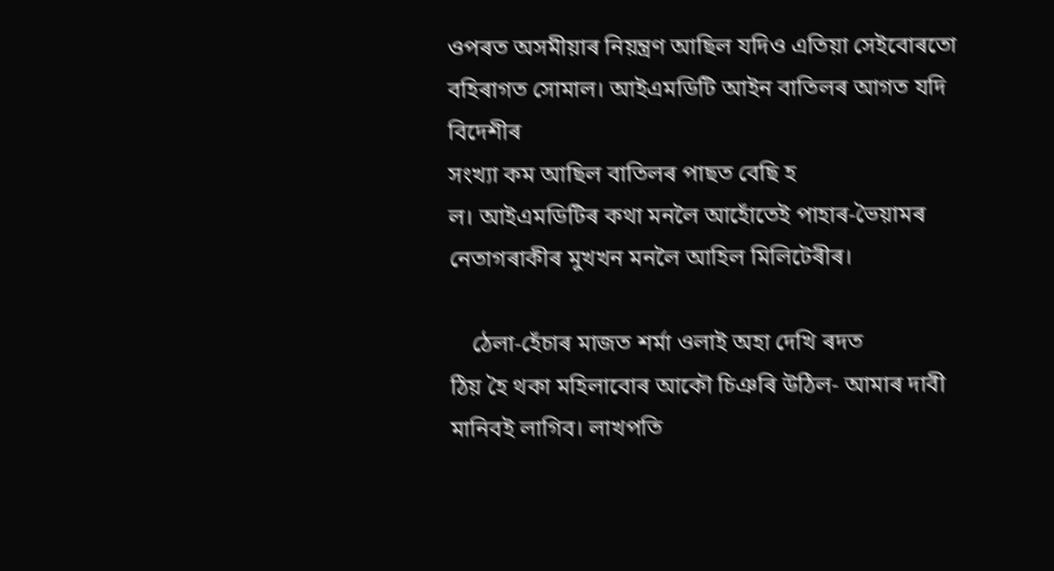ওপৰত অসমীয়াৰ নিয়ন্ত্ৰণ আছিল যদিও এতিয়া সেইবোৰতো বহিৰাগত সোমাল। আইএমডিটি আইন বাতিলৰ আগত যদি বিদেশীৰ
সংখ্যা কম আছিল বাতিলৰ পাছত বেছি হ
ল। আইএমডিটিৰ কথা মনলৈ আহোঁতেই পাহাৰ-ভৈয়ামৰ নেতাগৰাকীৰ মুখখন মনলৈ আহিল মিলিটেৰীৰ।

    ঠেলা-হেঁচাৰ মাজত শৰ্মা ওলাই অহা দেখি ৰদত
ঠিয় হৈ থকা মহিলাবোৰ আকৌ চিঞৰি উঠিল- আমাৰ দাবী মানিবই লাগিব। লাখপতি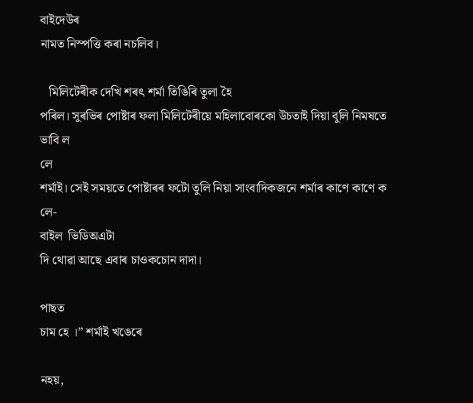বাইদেউৰ
নামত নিস্পত্তি কৰা নচলিব।

   মিলিটেৰীক দেখি শৰৎ শৰ্মা তিঙিৰি তুলা হৈ
পৰিল। সুৰভিৰ পোষ্টাৰ ফলা মিলিটেৰীয়ে মহিলাবোৰকো উচতাই দিয়া বুলি নিমষতে ভাবি ল
লে
শৰ্মাই। সেই সময়তে পোষ্টাৰৰ ফটো তুলি নিয়া সাংবাদিকজনে শৰ্মাৰ কাণে কাণে ক
লে-
বাইল  ভিডিঅএটা
দি থোৱা আছে এবাৰ চাওকচোন দাদা।

পাছত
চাম হে ।” শৰ্মাই খঙেৰে

নহয়,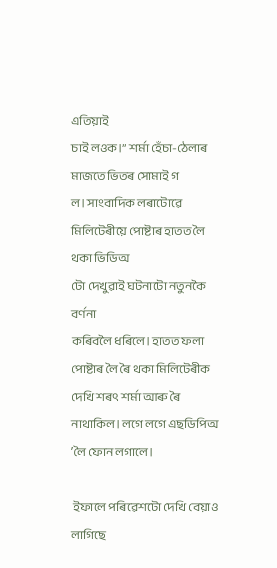এতিয়াই
চাই লওক।” শৰ্মা হেঁচা-ঠেলাৰ মাজতে ভিতৰ সোমাই গ
ল। সাংবাদিক লৰাটোৱে
মিলিটেৰীয়ে পোষ্টাৰ হাতত লৈ থকা ভিডিঅ
টো দেখুৱাই ঘটনাটো নতুনকৈ বৰ্ণনা
কৰিবলৈ ধৰিলে। হাতত ফলা পোষ্টাৰ লৈ ৰৈ থকা মিলিটেৰীক দেখি শৰৎ শৰ্মা আৰু ৰৈ
নাথাকিল। লগে লগে এছডিপিঅ
ʼলৈ ফোন লগালে।

 ইফালে পৰিৱেশটো দেখি বেয়াও লাগিছে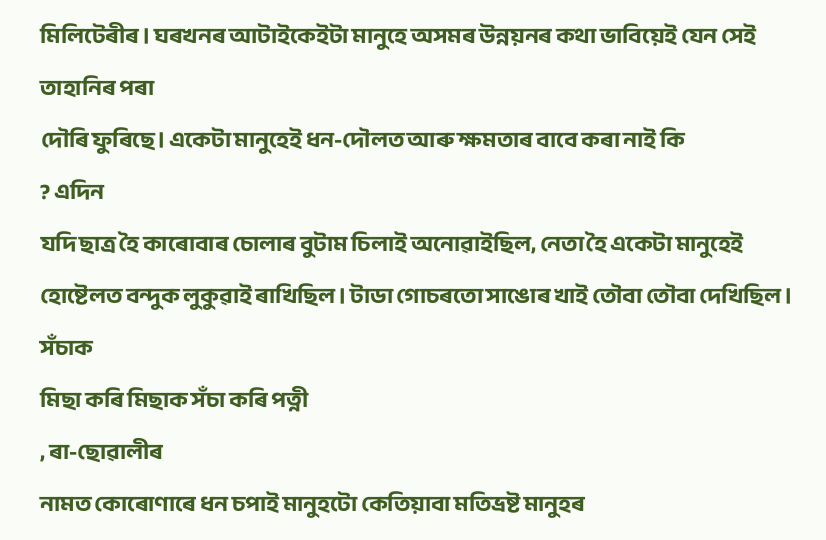মিলিটেৰীৰ। ঘৰখনৰ আটাইকেইটা মানুহে অসমৰ উন্নয়নৰ কথা ভাবিয়েই যেন সেই তাহানিৰ পৰা
দৌৰি ফুৰিছে। একেটা মানুহেই ধন-দৌলত আৰু ক্ষমতাৰ বাবে কৰা নাই কি
? এদিন
যদি ছাত্ৰ হৈ কাৰোবাৰ চোলাৰ বুটাম চিলাই অনোৱাইছিল, নেতা হৈ একেটা মানুহেই
হোষ্টেলত বন্দুক লুকুৱাই ৰাখিছিল। টাডা গোচৰতো সাঙোৰ খাই তৌবা তৌবা দেখিছিল। সঁচাক
মিছা কৰি মিছাক সঁচা কৰি পত্নী
, ৰা-ছোৱালীৰ
নামত কোৰোণাৰে ধন চপাই মানুহটো কেতিয়াবা মতিভ্ৰষ্ট মানুহৰ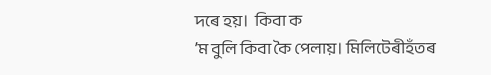দৰে হয়।  কিবা ক
ʼম বুলি কিবা কৈ পেলায়। মিলিটেৰীহঁতৰ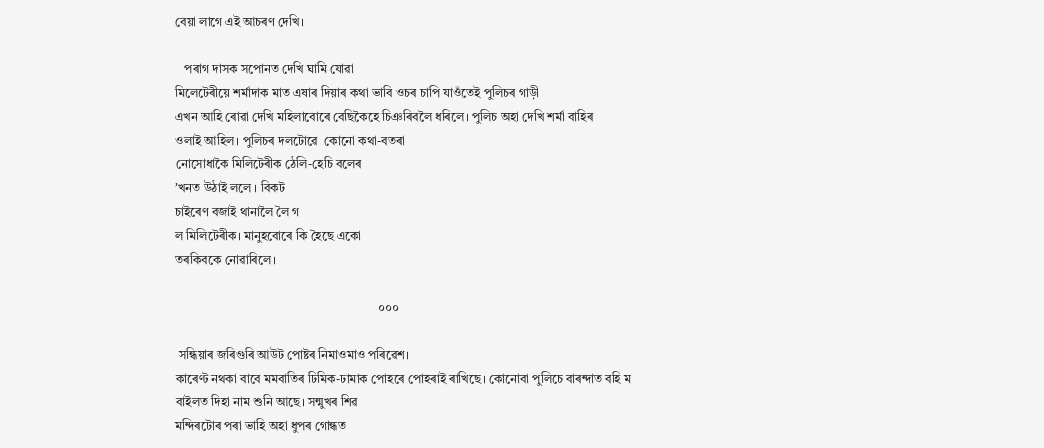বেয়া লাগে এই আচৰণ দেখি।

   পৰাগ দাসক সপোনত দেখি ঘামি যোৱা
মিলেটেৰীয়ে শৰ্মাদাক মাত এষাৰ দিয়াৰ কথা ভাবি ওচৰ চাপি যাওঁতেই পুলিচৰ গাড়ী
এখন আহি ৰোৱা দেখি মহিলাবোৰে বেছিকৈহে চিঞৰিবলৈ ধৰিলে। পুলিচ অহা দেখি শৰ্মা বাহিৰ
ওলাই আহিল। পুলিচৰ দলটোৱে  কোনো কথা-বতৰা
নোসোধাকৈ মিলিটেৰীক ঠেলি-হেচি বলেৰ
ʼখনত উঠাই ললে । বিকট
চাইৰেণ বজাই থানালৈ লৈ গ
ল মিলিটেৰীক। মানুহবোৰে কি হৈছে একো
তৰকিবকে নোৱাৰিলে।

                                                                 ০০০

 সন্ধিয়াৰ জৰিগুৰি আউট পোষ্টৰ নিমাওমাও পৰিৱেশ।
কাৰেণ্ট নথকা বাবে মমবাতিৰ ঢিমিক-ঢামাক পোহৰে পোহৰাই ৰাখিছে। কোনোবা পুলিচে বাৰন্দাত বহি ম
বাইলত দিহা নাম শুনি আছে। সন্মুখৰ শিৱ
মন্দিৰটোৰ পৰা ভাহি অহা ধুপৰ গোন্ধত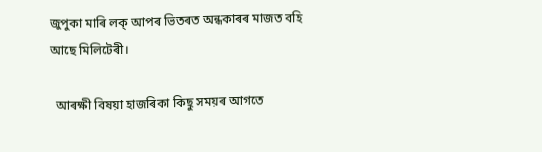জুপুকা মাৰি লক্ আপৰ ভিতৰত অন্ধকাৰৰ মাজত বহি
আছে মিলিটেৰী।

  আৰক্ষী বিষয়া হাজৰিকা কিছু সময়ৰ আগতে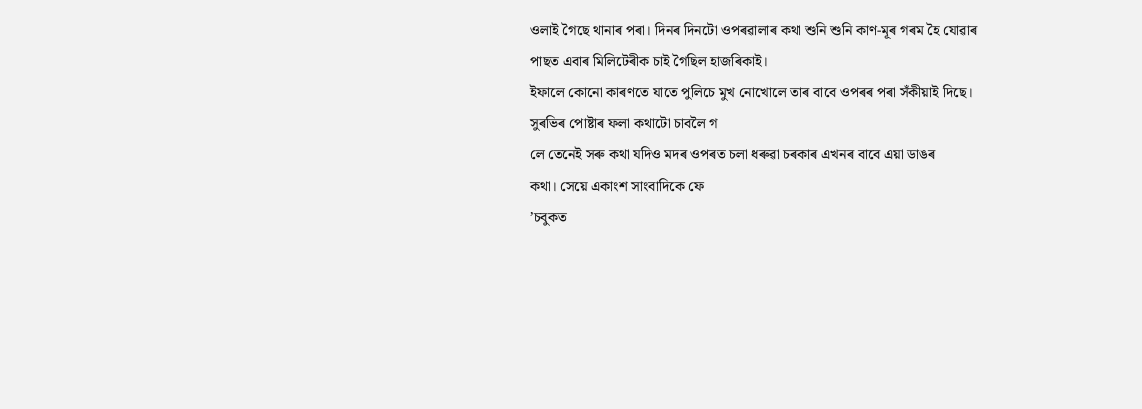ওলাই গৈছে থানাৰ পৰা। দিনৰ দিনটো ওপৰৱালাৰ কথা শুনি শুনি কাণ-মূৰ গৰম হৈ যোৱাৰ
পাছত এবাৰ মিলিটেৰীক চাই গৈছিল হাজৰিকাই।
ইফালে কোনো কাৰণতে যাতে পুলিচে মুখ নোখোলে তাৰ বাবে ওপৰৰ পৰা সঁকীয়াই দিছে।
সুৰভিৰ পোষ্টাৰ ফলা কথাটো চাবলৈ গ
লে তেনেই সৰু কথা যদিও মদৰ ওপৰত চলা ধৰুৱা চৰকাৰ এখনৰ বাবে এয়া ডাঙৰ
কথা। সেয়ে একাংশ সাংবাদিকে ফে
ʼচবুকত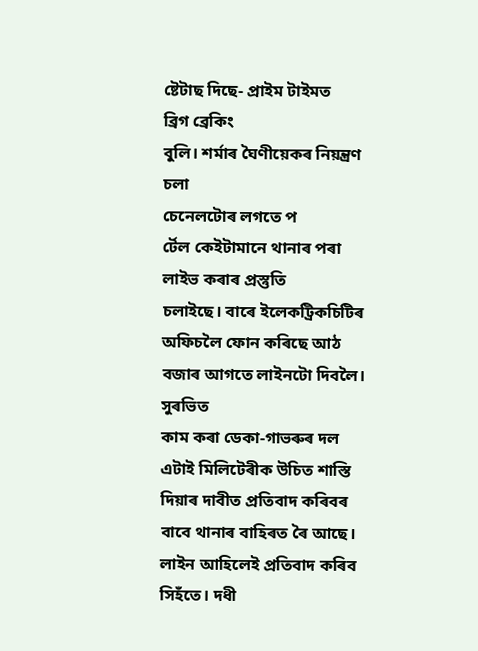ষ্টেটাছ দিছে- প্ৰাইম টাইমত
ব্ৰিগ ব্ৰেকিং
বুলি। শৰ্মাৰ ঘৈণীয়েকৰ নিয়ন্ত্ৰণ চলা
চেনেলটোৰ লগতে প
ৰ্টেল কেইটামানে থানাৰ পৰা লাইভ কৰাৰ প্ৰস্তুতি
চলাইছে। বাৰে ইলেকট্ৰিকচিটিৰ অফিচলৈ ফোন কৰিছে আঠ বজাৰ আগতে লাইনটো দিবলৈ। সুৰভিত
কাম কৰা ডেকা-গাভৰুৰ দল এটাই মিলিটেৰীক উচিত শাস্তি দিয়াৰ দাবীত প্ৰতিবাদ কৰিবৰ
বাবে থানাৰ বাহিৰত ৰৈ আছে। লাইন আহিলেই প্ৰতিবাদ কৰিব সিহঁতে। দধী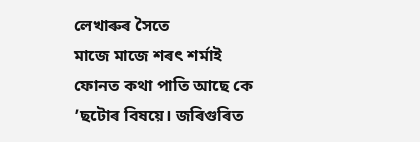লেখাৰুৰ সৈতে
মাজে মাজে শৰৎ শৰ্মাই ফোনত কথা পাতি আছে কে
ʼছটোৰ বিষয়ে। জৰিগুৰিত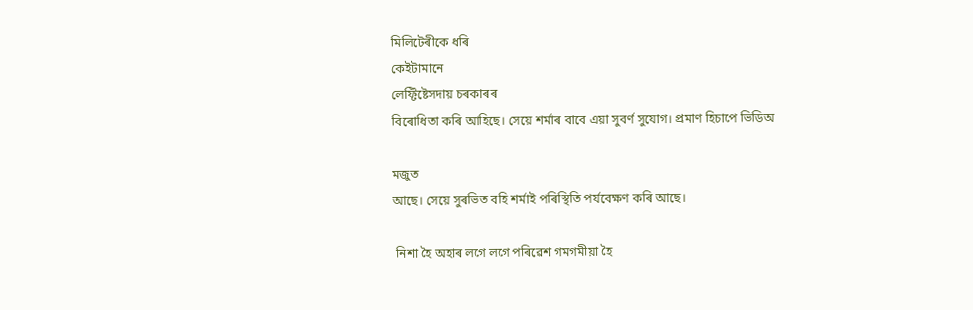মিলিটেৰীকে ধৰি
কেইটামানে
লেফ্টিষ্টেসদায় চৰকাৰৰ
বিৰোধিতা কৰি আহিছে। সেয়ে শৰ্মাৰ বাবে এয়া সুবৰ্ণ সুযোগ। প্ৰমাণ হিচাপে ভিডিঅ

মজুত
আছে। সেয়ে সুৰভিত বহি শৰ্মাই পৰিস্থিতি পৰ্যবেক্ষণ কৰি আছে।

 নিশা হৈ অহাৰ লগে লগে পৰিৱেশ গমগমীয়া হৈ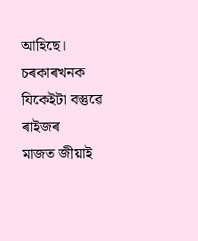আহিছে। চৰকাৰখনক  যিকেইটা বস্তুৱে ৰাইজৰ
মাজত জীয়াই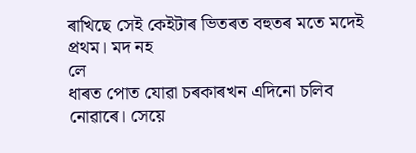ৰাখিছে সেই কেইটাৰ ভিতৰত বহুতৰ মতে মদেই প্ৰথম। মদ নহ
লে
ধাৰত পোত যোৱা চৰকাৰখন এদিনো চলিব নোৱাৰে। সেয়ে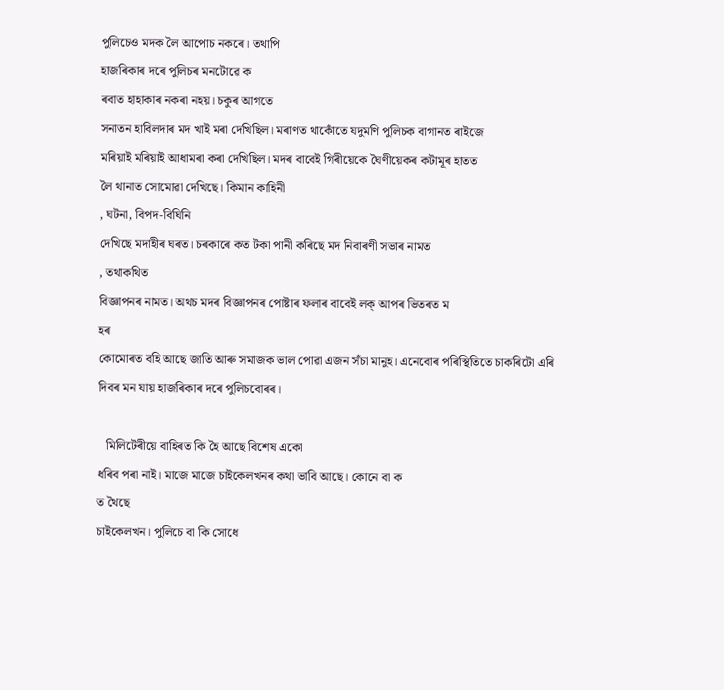পুলিচেও মদক লৈ আপোচ নকৰে। তথাপি
হাজৰিকাৰ দৰে পুলিচৰ মনটোৱে ক
ৰবাত হাহাকাৰ নকৰা নহয়। চকুৰ আগতে
সনাতন হাবিলদাৰ মদ খাই মৰা দেখিছিল। মৰাণত থাকোঁতে যদুমণি পুলিচক বাগানত ৰাইজে
মৰিয়াই মৰিয়াই আধামৰা কৰা দেখিছিল। মদৰ বাবেই গিৰীয়েকে ঘৈণীয়েকৰ কটামূৰ হাতত
লৈ থানাত সোমোৱা দেখিছে। কিমান কাহিনী
, ঘটনা, বিপদ-বিঘিনি
দেখিছে মদাহীৰ ঘৰত। চৰকাৰে কত টকা পানী কৰিছে মদ নিবাৰণী সভাৰ নামত
, তথাকথিত
বিজ্ঞাপনৰ নামত। অথচ মদৰ বিজ্ঞাপনৰ পোষ্টাৰ ফলাৰ বাবেই লক্ আপৰ ভিতৰত ম
হৰ
কোমোৰত বহি আছে জাতি আৰু সমাজক ভাল পোৱা এজন সঁচা মানুহ। এনেবোৰ পৰিস্থিতিতে চাকৰিটো এৰি
দিবৰ মন যায় হাজৰিকাৰ দৰে পুলিচবোৰৰ।

   মিলিটেৰীয়ে বাহিৰত কি হৈ আছে বিশেষ একো
ধৰিব পৰা নাই। মাজে মাজে চাইকেলখনৰ কথা ভাবি আছে। কোনে বা ক
ত থৈছে
চাইকেলখন। পুলিচে বা কি সোধে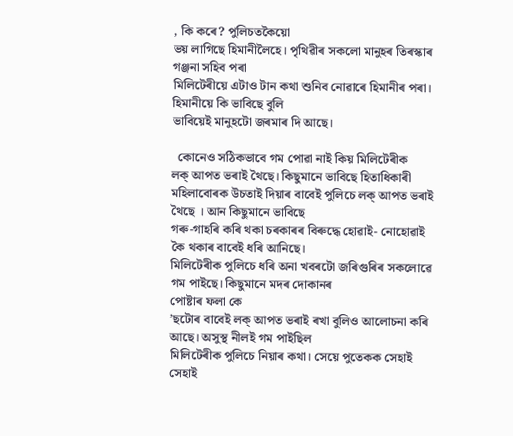, কি কৰে? পুলিচতকৈয়ো
ভয় লাগিছে হিমানীলৈহে। পৃথিৱীৰ সকলো মানুহৰ তিৰস্কাৰ
গঞ্জনা সহিব পৰা
মিলিটেৰীয়ে এটাও টান কথা শুনিব নোৱাৰে হিমানীৰ পৰা। হিমানীয়ে কি ভাবিছে বুলি
ভাবিয়েই মানুহটো জৰমাৰ দি আছে।

  কোনেও সঠিকভাবে গম পোৱা নাই কিয় মিলিটেৰীক
লক্ আপত ভৰাই থৈছে। কিছুমানে ভাবিছে হিতাধিকাৰী মহিলাবোৰক উচতাই দিয়াৰ বাবেই পুলিচে লক্ আপত ভৰাই থৈছে । আন কিছুমানে ভাবিছে
গৰু-গাহৰি কৰি থকা চৰকাৰৰ বিৰুদ্ধে হোৱাই- নোহোৱাই কৈ থকাৰ বাবেই ধৰি আনিছে।
মিলিটেৰীক পুলিচে ধৰি অনা খবৰটো জৰিগুৰিৰ সকলোৱে গম পাইছে। কিছুমানে মদৰ দোকানৰ
পোষ্টাৰ ফলা কে
ʼছটোৰ বাবেই লক্ আপত ভৰাই ৰখা বুলিও আলোচনা কৰি আছে। অসুস্থ নীলই গম পাইছিল
মিলিটেৰীক পুলিচে নিয়াৰ কথা। সেয়ে পুতেকক সেহাই সেহাই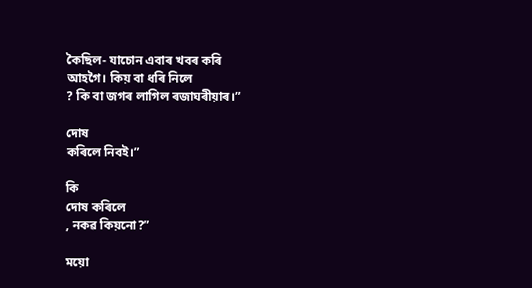কৈছিল- যাচোন এবাৰ খবৰ কৰি
আহগৈ। কিয় বা ধৰি নিলে
? কি বা জগৰ লাগিল ৰজাঘৰীয়াৰ।”

দোষ
কৰিলে নিবই।”

কি
দোষ কৰিলে
, নকৱ কিয়নো?”

ময়ো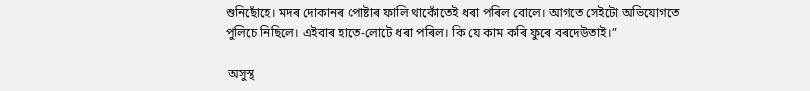শুনিছোঁহে। মদৰ দোকানৰ পোষ্টাৰ ফালি থাকোঁতেই ধৰা পৰিল বোলে। আগতে সেইটো অভিযোগতে
পুলিচে নিছিলে। এইবাৰ হাতে-লোটে ধৰা পৰিল। কি যে কাম কৰি ফুৰে বৰদেউতাই।”

 অসুস্থ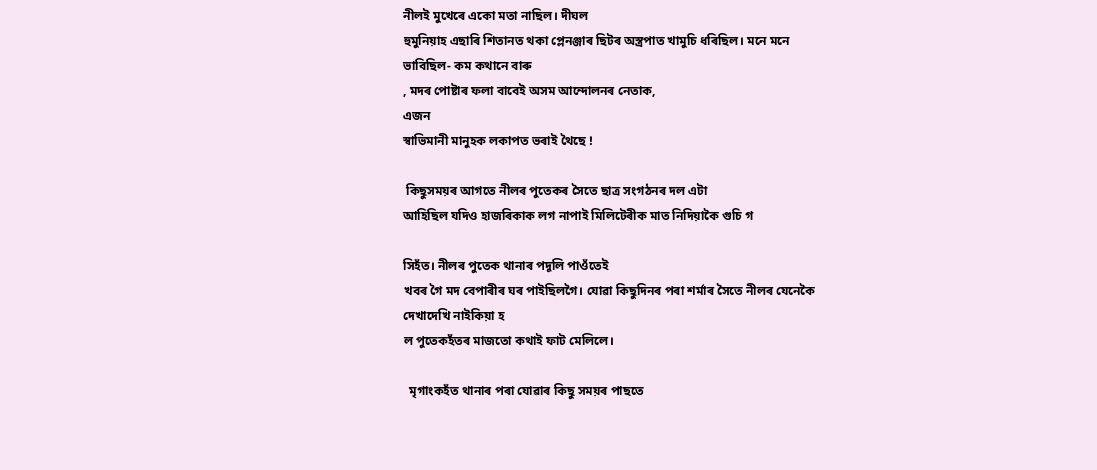নীলই মুখেৰে একো মতা নাছিল। দীঘল
হুমুনিয়াহ এছাৰি শিতানত থকা প্লেনঞ্জাৰ ছিটৰ অস্ত্ৰপাত খামুচি ধৰিছিল। মনে মনে
ভাবিছিল- কম কথানে বাৰু
, মদৰ পোষ্টাৰ ফলা বাবেই অসম আন্দোলনৰ নেতাক,
এজন
স্বাভিমানী মানুহক লকাপত ভৰাই থৈছে !

 কিছুসময়ৰ আগতে নীলৰ পুতেকৰ সৈতে ছাত্ৰ সংগঠনৰ দল এটা
আহিছিল যদিও হাজৰিকাক লগ নাপাই মিলিটেৰীক মাত নিদিয়াকৈ গুচি গ

সিহঁত। নীলৰ পুতেক থানাৰ পদূলি পাওঁতেই
খবৰ গৈ মদ বেপাৰীৰ ঘৰ পাইছিলগৈ। যোৱা কিছুদিনৰ পৰা শৰ্মাৰ সৈতে নীলৰ যেনেকৈ
দেখাদেখি নাইকিয়া হ
ল পুতেকহঁতৰ মাজতো কথাই ফাট মেলিলে।

  মৃগাংকহঁত থানাৰ পৰা যোৱাৰ কিছু সময়ৰ পাছতে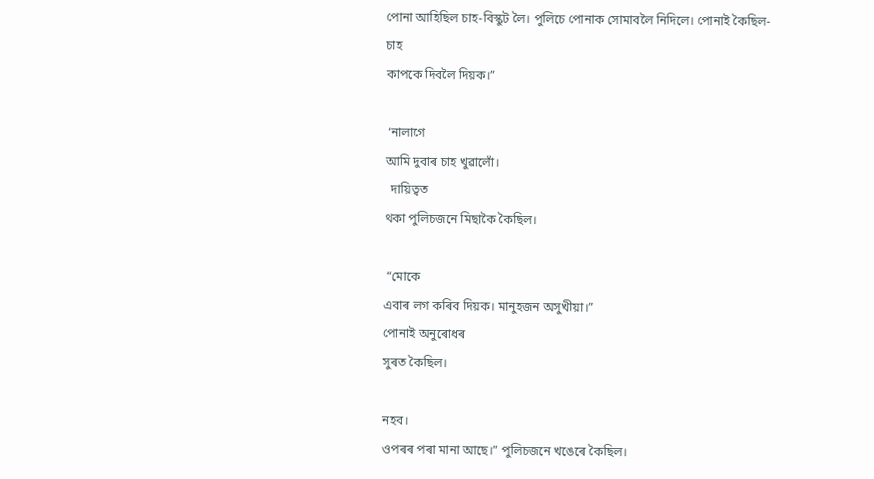পোনা আহিছিল চাহ-বিস্কুট লৈ। পুলিচে পোনাক সোমাবলৈ নিদিলে। পোনাই কৈছিল-
চাহ
কাপকে দিবলৈ দিয়ক।”

 ‘নালাগে
আমি দুবাৰ চাহ খুৱালোঁ।
  দায়িত্বত
থকা পুলিচজনে মিছাকৈ কৈছিল।

 “মোকে
এবাৰ লগ কৰিব দিয়ক। মানুহজন অসুখীয়া।”
পোনাই অনুৰোধৰ
সুৰত কৈছিল।

নহব।
ওপৰৰ পৰা মানা আছে।” পুলিচজনে খঙেৰে কৈছিল।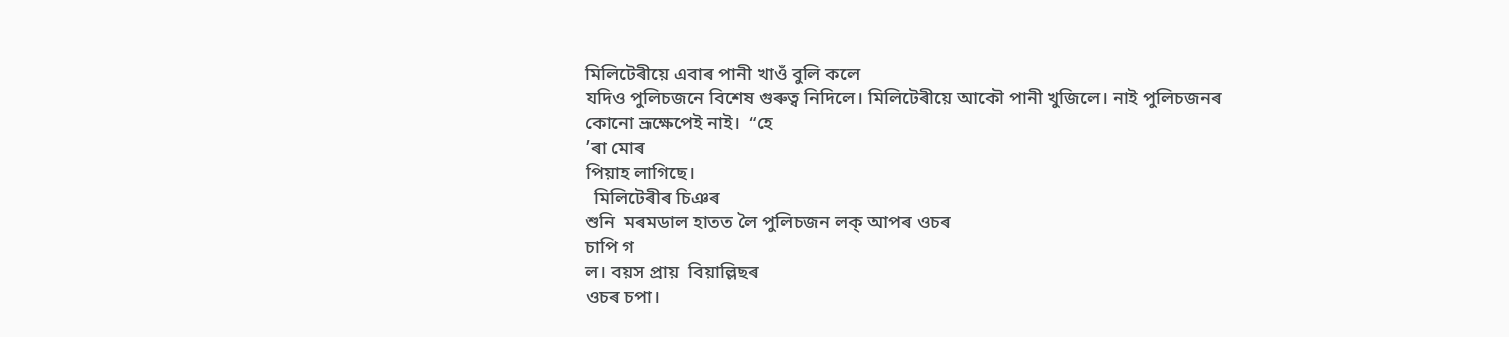মিলিটেৰীয়ে এবাৰ পানী খাওঁ বুলি কলে
যদিও পুলিচজনে বিশেষ গুৰুত্ব নিদিলে। মিলিটেৰীয়ে আকৌ পানী খুজিলে। নাই পুলিচজনৰ
কোনো ভ্ৰূক্ষেপেই নাই।  “হে
ʼৰা মোৰ
পিয়াহ লাগিছে।
  মিলিটেৰীৰ চিঞৰ
শুনি  মৰমডাল হাতত লৈ পুলিচজন লক্ আপৰ ওচৰ
চাপি গ
ল। বয়স প্ৰায়  বিয়াল্লিছৰ
ওচৰ চপা।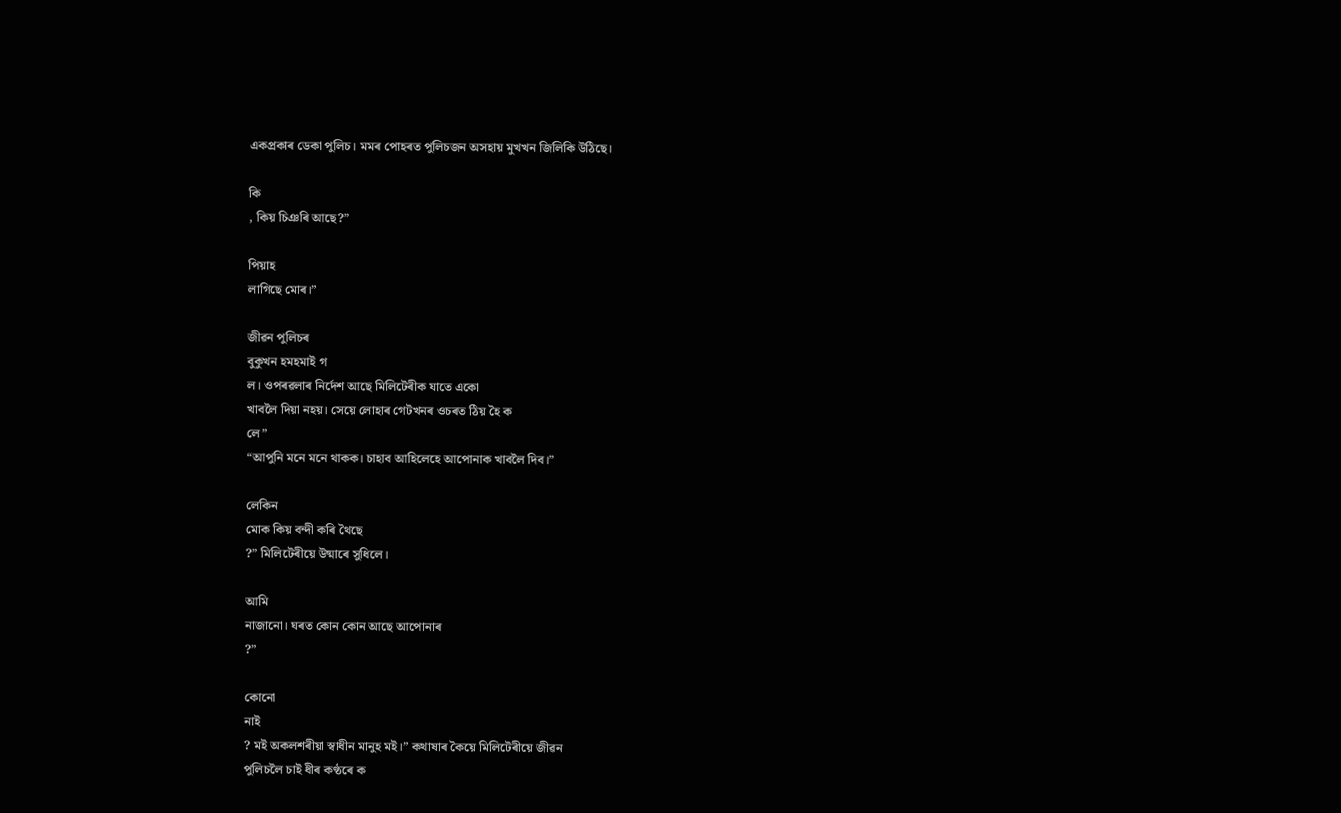একপ্ৰকাৰ ডেকা পুলিচ। মমৰ পোহৰত পুলিচজন অসহায় মুখখন জিলিকি উঠিছে।

কি
, কিয় চিঞৰি আছে?”

পিয়াহ
লাগিছে মোৰ।”

জীৱন পুলিচৰ
বুকুখন হমহমাই গ
ল। ওপৰৱলাৰ নিৰ্দেশ আছে মিলিটেৰীক যাতে একো
খাবলৈ দিয়া নহয়। সেয়ে লোহাৰ গেটখনৰ ওচৰত ঠিয় হৈ ক
লে”
“আপুনি মনে মনে থাকক। চাহাব আহিলেহে আপোনাক খাবলৈ দিব।”

লেকিন
মোক কিয় বন্দী কৰি থৈছে
?” মিলিটেৰীয়ে উষ্মাৰে সুধিলে।

আমি
নাজানো। ঘৰত কোন কোন আছে আপোনাৰ
?”

কোনো
নাই
? মই অকলশৰীয়া স্বাধীন মানুহ মই।” কথাষাৰ কৈয়ে মিলিটেৰীয়ে জীৱন
পুলিচলৈ চাই ধীৰ কণ্ঠৰে ক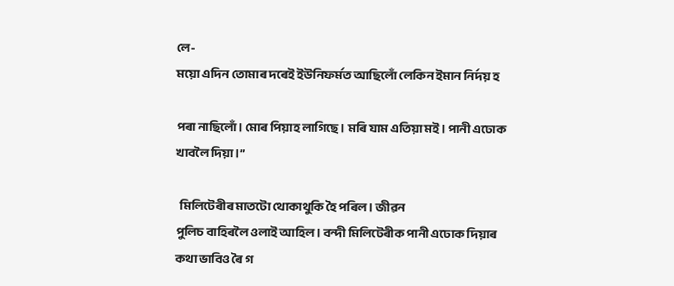লে-
ময়ো এদিন তোমাৰ দৰেই ইউনিফৰ্মত আছিলোঁ লেকিন ইমান নিৰ্দয় হ

পৰা নাছিলোঁ। মোৰ পিয়াহ লাগিছে। মৰি যাম এতিয়া মই। পানী এঢোক খাবলৈ দিয়া।”

  মিলিটেৰীৰ মাতটো থোকাথুকি হৈ পৰিল। জীৱন
পুলিচ বাহিৰলৈ ওলাই আহিল। বন্দী মিলিটেৰীক পানী এঢোক দিয়াৰ কথা ভাবিও ৰৈ গ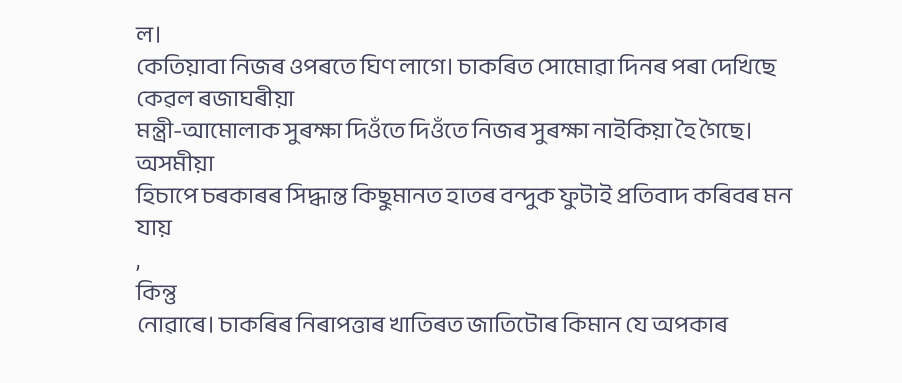ল।
কেতিয়াবা নিজৰ ওপৰতে ঘিণ লাগে। চাকৰিত সোমোৱা দিনৰ পৰা দেখিছে কেৱল ৰজাঘৰীয়া
মন্ত্ৰী-আমোলাক সুৰক্ষা দিওঁতে দিওঁতে নিজৰ সুৰক্ষা নাইকিয়া হৈ গৈছে। অসমীয়া
হিচাপে চৰকাৰৰ সিদ্ধান্ত কিছুমানত হাতৰ বন্দুক ফুটাই প্ৰতিবাদ কৰিবৰ মন যায়
,
কিন্তু
নোৱাৰে। চাকৰিৰ নিৰাপত্তাৰ খাতিৰত জাতিটোৰ কিমান যে অপকাৰ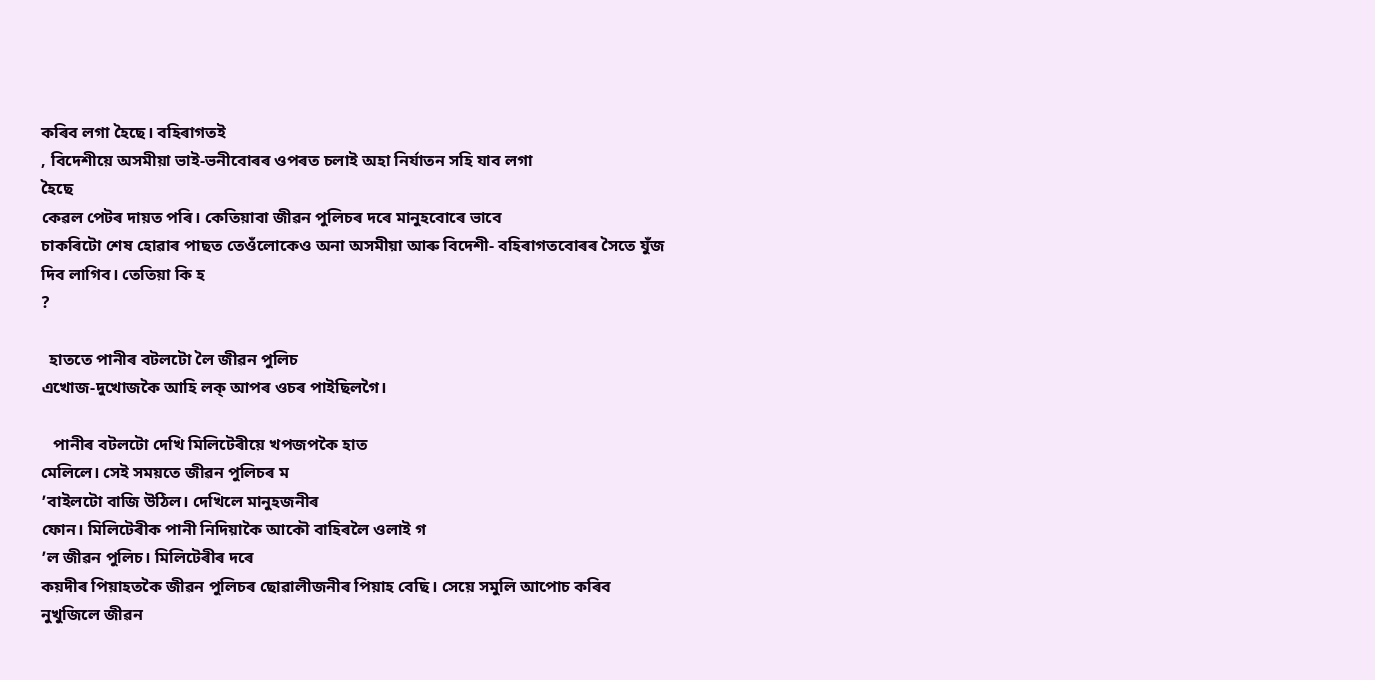কৰিব লগা হৈছে। বহিৰাগতই
, বিদেশীয়ে অসমীয়া ভাই-ভনীবোৰৰ ওপৰত চলাই অহা নিৰ্যাতন সহি যাব লগা
হৈছে
কেৱল পেটৰ দায়ত পৰি। কেতিয়াবা জীৱন পুলিচৰ দৰে মানুহবোৰে ভাবে
চাকৰিটো শেষ হোৱাৰ পাছত তেওঁলোকেও অনা অসমীয়া আৰু বিদেশী- বহিৰাগতবোৰৰ সৈতে যুঁজ
দিব লাগিব। তেতিয়া কি হ
?

  হাততে পানীৰ বটলটো লৈ জীৱন পুলিচ
এখোজ-দুখোজকৈ আহি লক্ আপৰ ওচৰ পাইছিলগৈ।

   পানীৰ বটলটো দেখি মিলিটেৰীয়ে খপজপকৈ হাত
মেলিলে। সেই সময়তে জীৱন পুলিচৰ ম
ʼবাইলটো বাজি উঠিল। দেখিলে মানুহজনীৰ
ফোন। মিলিটেৰীক পানী নিদিয়াকৈ আকৌ বাহিৰলৈ ওলাই গ
ʼল জীৱন পুলিচ। মিলিটেৰীৰ দৰে
কয়দীৰ পিয়াহতকৈ জীৱন পুলিচৰ ছোৱালীজনীৰ পিয়াহ বেছি। সেয়ে সমুলি আপোচ কৰিব
নুখুজিলে জীৱন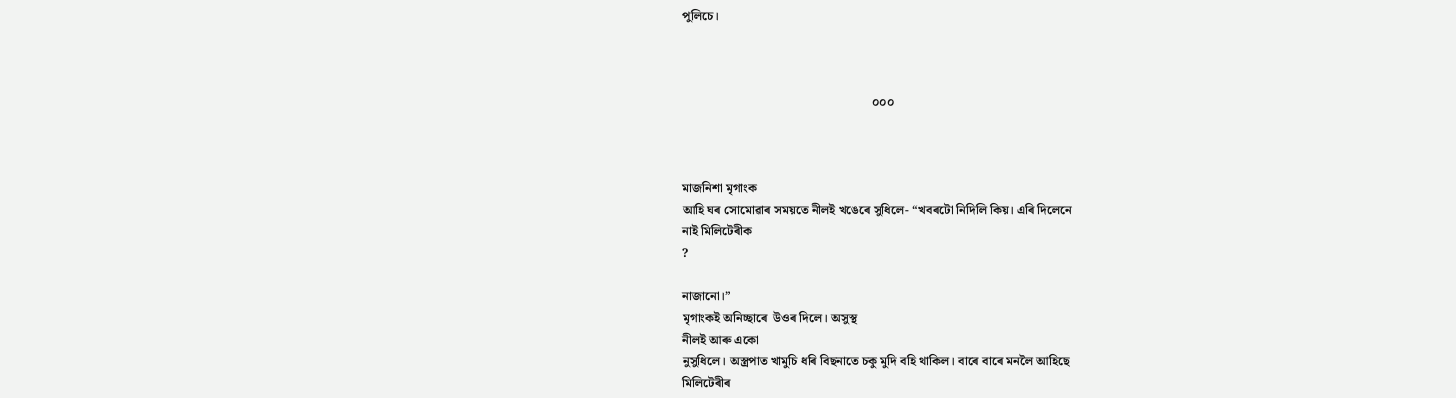পুলিচে।



                                                             ০০০



মাজনিশা মৃগাংক
আহি ঘৰ সোমোৱাৰ সময়তে নীলই খঙেৰে সুধিলে- “খবৰটো নিদিলি কিয়। এৰি দিলেনে
নাই মিলিটেৰীক
?

নাজানো।”
মৃগাংকই অনিচ্ছাৰে  উওৰ দিলে। অসুস্থ
নীলই আৰু একো
নুসুধিলে। অস্ত্ৰপাত খামুচি ধৰি বিছনাতে চকু মুদি বহি থাকিল। বাৰে বাৰে মনলৈ আহিছে
মিলিটেৰীৰ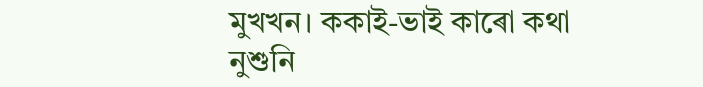মুখখন। ককাই-ভাই কাৰো কথা নুশুনি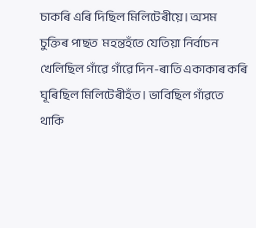চাকৰি এৰি দিছিল মিলিটেৰীয়ে। অসম
চুক্তিৰ পাছত  মহন্তহঁতে যেতিয়া নিৰ্বাচন
খেলিছিল গাঁৱে গাঁৱে দিন-ৰাতি একাকাৰ কৰি ঘূৰিছিল মিলিটেৰীহঁত। ভাবিছিল গাঁৱতে
থাকি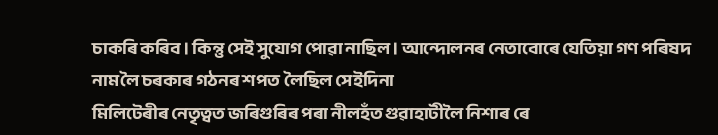চাকৰি কৰিব। কিন্তু সেই সুযোগ পোৱা নাছিল। আন্দোলনৰ নেতাবোৰে যেতিয়া গণ পৰিষদ নাম লৈ চৰকাৰ গঠনৰ শপত  লৈছিল সেইদিনা
মিলিটেৰীৰ নেতৃত্বত জৰিগুৰিৰ পৰা নীলহঁত গুৱাহাটীলৈ নিশাৰ ৰে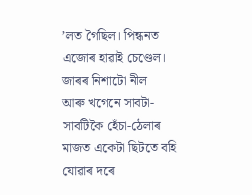ʼলত গৈছিল। পিন্ধনত এজোৰ হাৱাই চেণ্ডেল। জাৰৰ নিশাটো নীল
আৰু খগেনে সাবটা-সাবটিকৈ হেঁচা-ঠেলাৰ মাজত একেটা ছিটতে বহি যোৱাৰ দৰে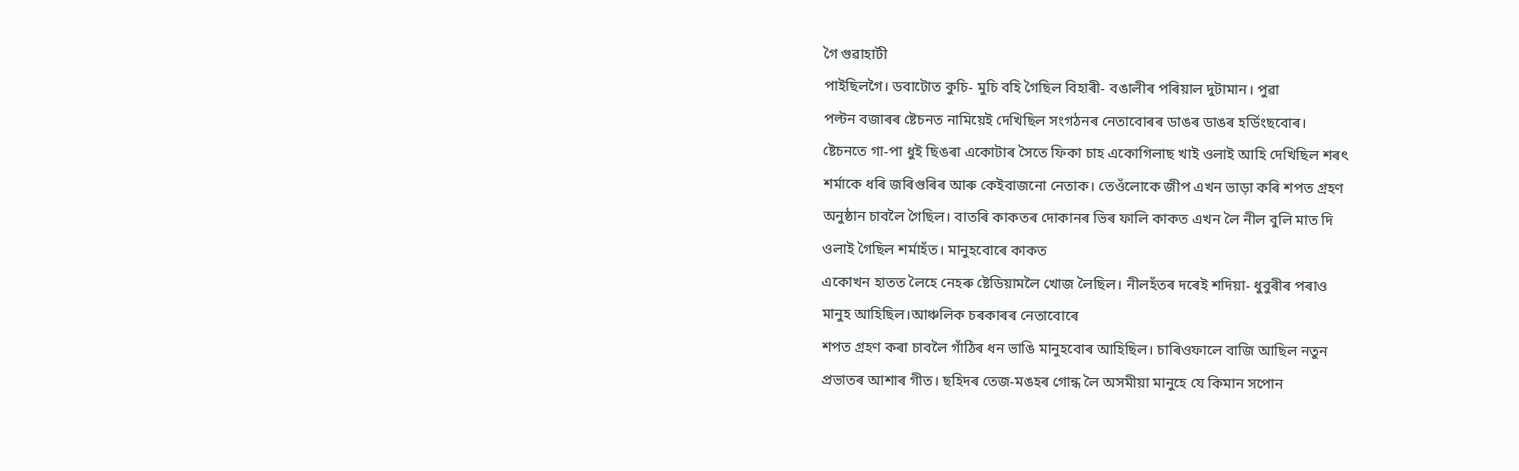গৈ গুৱাহাটী
পাইছিলগৈ। ডবাটোত কুচি- মুচি বহি গৈছিল বিহাৰী- বঙালীৰ পৰিয়াল দুটামান। পুৱা
পল্টন বজাৰৰ ষ্টেচনত নামিয়েই দেখিছিল সংগঠনৰ নেতাবোৰৰ ডাঙৰ ডাঙৰ হৰ্ডিংছবোৰ।
ষ্টেচনতে গা-পা ধুই ছিঙৰা একোটাৰ সৈতে ফিকা চাহ একোগিলাছ খাই ওলাই আহি দেখিছিল শৰৎ
শৰ্মাকে ধৰি জৰিগুৰিৰ আৰু কেইবাজনো নেতাক। তেওঁলোকে জীপ এখন ভাড়া কৰি শপত গ্ৰহণ
অনুষ্ঠান চাবলৈ গৈছিল। বাতৰি কাকতৰ দোকানৰ ভিৰ ফালি কাকত এখন লৈ নীল বুলি মাত দি
ওলাই গৈছিল শৰ্মাহঁত। মানুহবোৰে কাকত
একোখন হাতত লৈহে নেহৰু ষ্টেডিয়ামলৈ খোজ লৈছিল। নীলহঁতৰ দৰেই শদিয়া- ধুবুৰীৰ পৰাও
মানুহ আহিছিল।আঞ্চলিক চৰকাৰৰ নেতাবোৰে
শপত গ্ৰহণ কৰা চাবলৈ গাঁঠিৰ ধন ভাঙি মানুহবোৰ আহিছিল। চাৰিওফালে বাজি আছিল নতুন
প্ৰভাতৰ আশাৰ গীত। ছহিদৰ তেজ-মঙহৰ গোন্ধ লৈ অসমীয়া মানুহে যে কিমান সপোন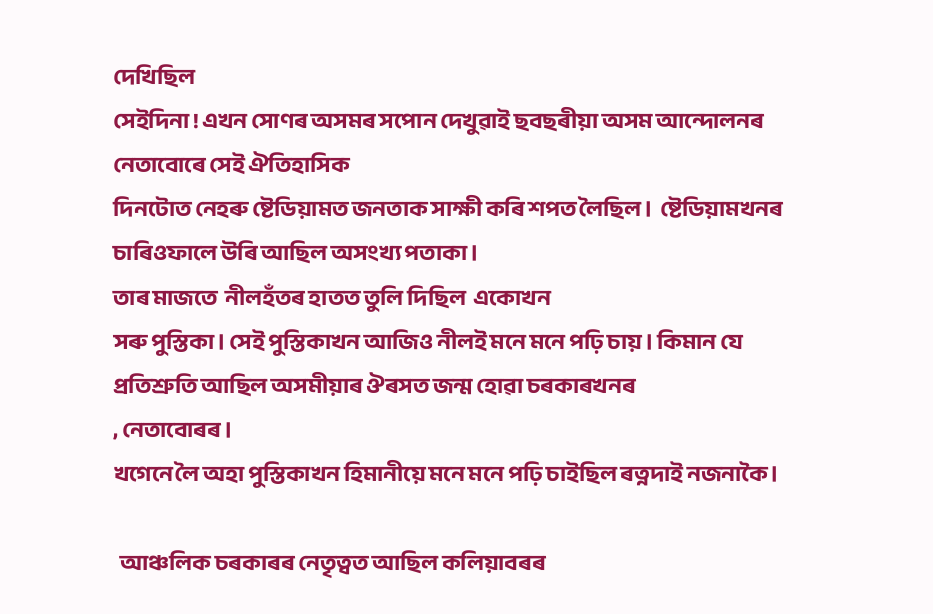দেখিছিল
সেইদিনা ! এখন সোণৰ অসমৰ সপোন দেখুৱাই ছবছৰীয়া অসম আন্দোলনৰ নেতাবোৰে সেই ঐতিহাসিক
দিনটোত নেহৰু ষ্টেডিয়ামত জনতাক সাক্ষী কৰি শপত লৈছিল।  ষ্টেডিয়ামখনৰ চাৰিওফালে উৰি আছিল অসংখ্য পতাকা।
তাৰ মাজতে  নীলহঁতৰ হাতত তুলি দিছিল  একোখন
সৰু পুস্তিকা। সেই পুস্তিকাখন আজিও নীলই মনে মনে পঢ়ি চায়। কিমান যে
প্ৰতিশ্ৰুতি আছিল অসমীয়াৰ ঔৰসত জন্ম হোৱা চৰকাৰখনৰ
, নেতাবোৰৰ।
খগেনে লৈ অহা পুস্তিকাখন হিমানীয়ে মনে মনে পঢ়ি চাইছিল ৰত্নদাই নজনাকৈ।

  আঞ্চলিক চৰকাৰৰ নেতৃত্বত আছিল কলিয়াবৰৰ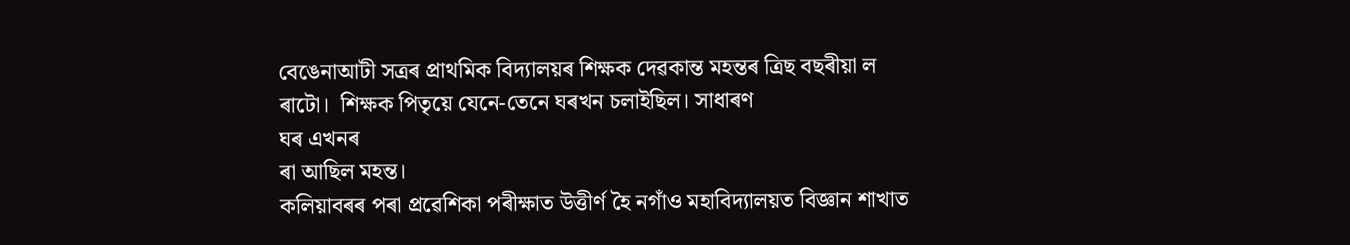বেঙেনাআটী সত্ৰৰ প্ৰাথমিক বিদ্যালয়ৰ শিক্ষক দেৱকান্ত মহন্তৰ ত্ৰিছ বছৰীয়া ল
ৰাটো।  শিক্ষক পিতৃয়ে যেনে-তেনে ঘৰখন চলাইছিল। সাধাৰণ
ঘৰ এখনৰ
ৰা আছিল মহন্ত।
কলিয়াবৰৰ পৰা প্ৰৱেশিকা পৰীক্ষাত উত্তীৰ্ণ হৈ নগাঁও মহাবিদ্যালয়ত বিজ্ঞান শাখাত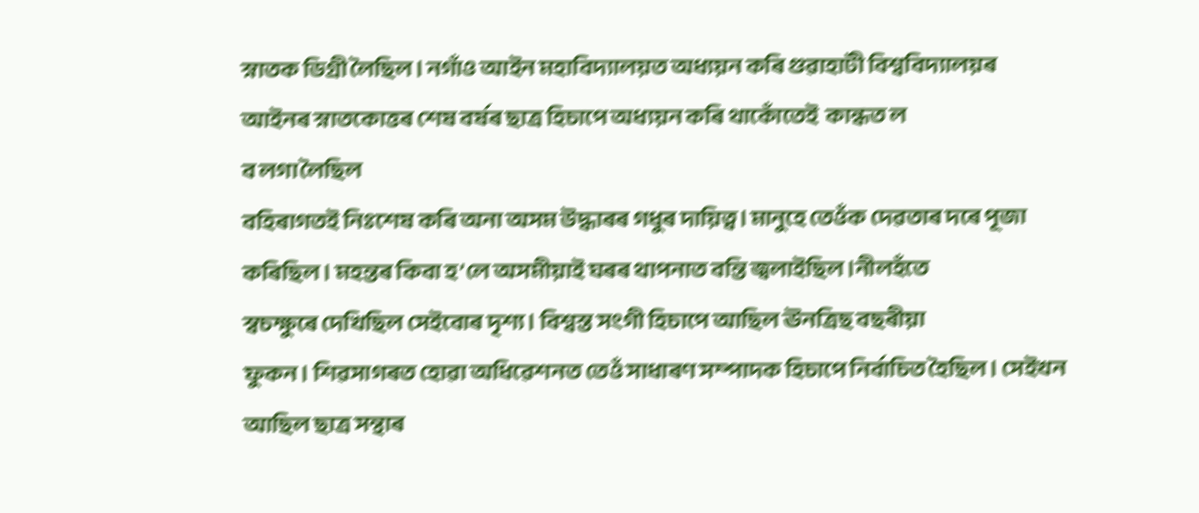স্নাতক ডিগ্ৰী লৈছিল। নগাঁও আইন মহাবিদ্যালয়ত অধ্যয়ন কৰি গুৱাহাটী বিশ্ববিদ্যালয়ৰ
আইনৰ স্নাতকোত্তৰ শেষ বৰ্ষৰ ছাত্ৰ হিচাপে অধ্যয়ন কৰি থাকোঁতেই  কান্ধত ল
ব লগা লৈছিল
বহিৰাগতই নিঃশেষ কৰি অনা অসম উদ্ধাৰৰ গধুৰ দায়িত্ব। মানুহে তেওঁক দেৱতাৰ দৰে পূজা
কৰিছিল। মহন্তৰ কিবা হ’লে অসমীয়াই ঘৰৰ থাপনাত বন্তি জ্বলাইছিল।নীলহঁতে
স্বচক্ষুৰে দেখিছিল সেইবোৰ দৃশ্য। বিশ্বস্ত সংগী হিচাপে আছিল ঊনত্ৰিছ বছৰীয়া
ফুকন। শিৱসাগৰত হোৱা অধিৱেশনত তেওঁ সাধাৰণ সম্পাদক হিচাপে নিৰ্বাচিত হৈছিল। সেইখন
আছিল ছাত্ৰ সন্থাৰ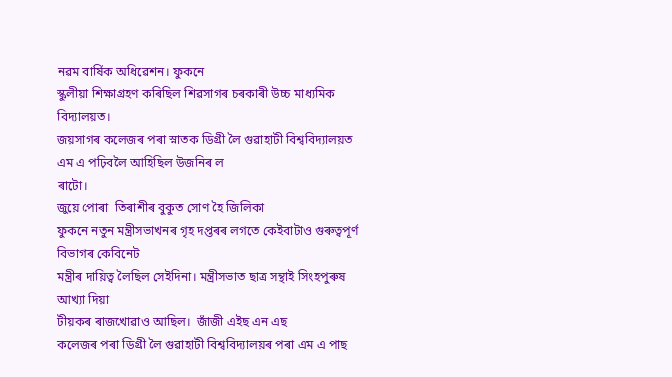নৱম বাৰ্ষিক অধিৱেশন। ফুকনে
স্কুলীয়া শিক্ষাগ্ৰহণ কৰিছিল শিৱসাগৰ চৰকাৰী উচ্চ মাধ্যমিক বিদ্যালয়ত।
জয়সাগৰ কলেজৰ পৰা স্নাতক ডিগ্ৰী লৈ গুৱাহাটী বিশ্ববিদ্যালয়ত  এম এ পঢ়িবলৈ আহিছিল উজনিৰ ল
ৰাটো।
জুয়ে পোৰা  তিৰাশীৰ বুকুত সোণ হৈ জিলিকা
ফুকনে নতুন মন্ত্ৰীসভাখনৰ গৃহ দপ্তৰৰ লগতে কেইবাটাও গুৰুত্বপূৰ্ণ বিভাগৰ কেবিনেট
মন্ত্ৰীৰ দায়িত্ব লৈছিল সেইদিনা। মন্ত্ৰীসভাত ছাত্ৰ সন্থাই সিংহপুৰুষ আখ্যা দিয়া
টীয়কৰ ৰাজখোৱাও আছিল।  জাঁজী এইছ এন এছ
কলেজৰ পৰা ডিগ্ৰী লৈ গুৱাহাটী বিশ্ববিদ্যালয়ৰ পৰা এম এ পাছ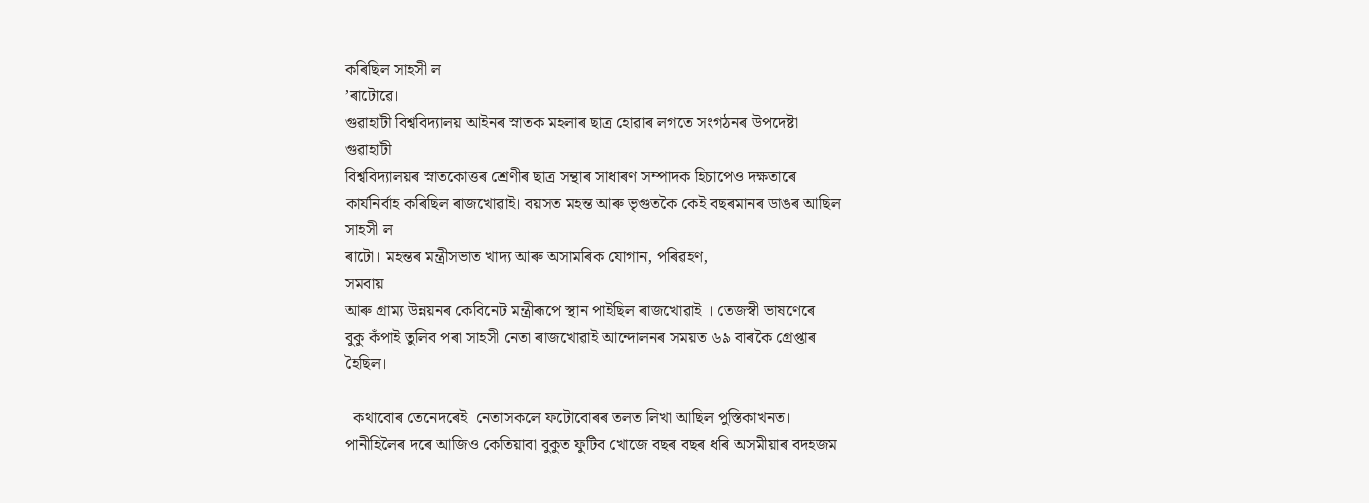কৰিছিল সাহসী ল
ʼৰাটোৱে।
গুৱাহাটী বিশ্ববিদ্যালয় আইনৰ স্নাতক মহলাৰ ছাত্ৰ হোৱাৰ লগতে সংগঠনৰ উপদেষ্টা
গুৱাহাটী
বিশ্ববিদ্যালয়ৰ স্নাতকোত্তৰ শ্ৰেণীৰ ছাত্ৰ সন্থাৰ সাধাৰণ সম্পাদক হিচাপেও দক্ষতাৰে
কাৰ্যনিৰ্বাহ কৰিছিল ৰাজখোৱাই। বয়সত মহন্ত আৰু ভৃগুতকৈ কেই বছৰমানৰ ডাঙৰ আছিল
সাহসী ল
ৰাটো। মহন্তৰ মন্ত্ৰীসভাত খাদ্য আৰু অসামৰিক যোগান, পৰিৱহণ,
সমবায়
আৰু গ্ৰাম্য উন্নয়নৰ কেবিনেট মন্ত্ৰীৰূপে স্থান পাইছিল ৰাজখোৱাই । তেজস্বী ভাষণেৰে
বুকু কঁপাই তুলিব পৰা সাহসী নেতা ৰাজখোৱাই আন্দোলনৰ সময়ত ৬৯ বাৰকৈ গ্ৰেপ্তাৰ
হৈছিল।

  কথাবোৰ তেনেদৰেই  নেতাসকলে ফটোবোৰৰ তলত লিখা আছিল পুস্তিকাখনত।
পানীহিলৈৰ দৰে আজিও কেতিয়াবা বুকুত ফুটিব খোজে বছৰ বছৰ ধৰি অসমীয়াৰ বদহজম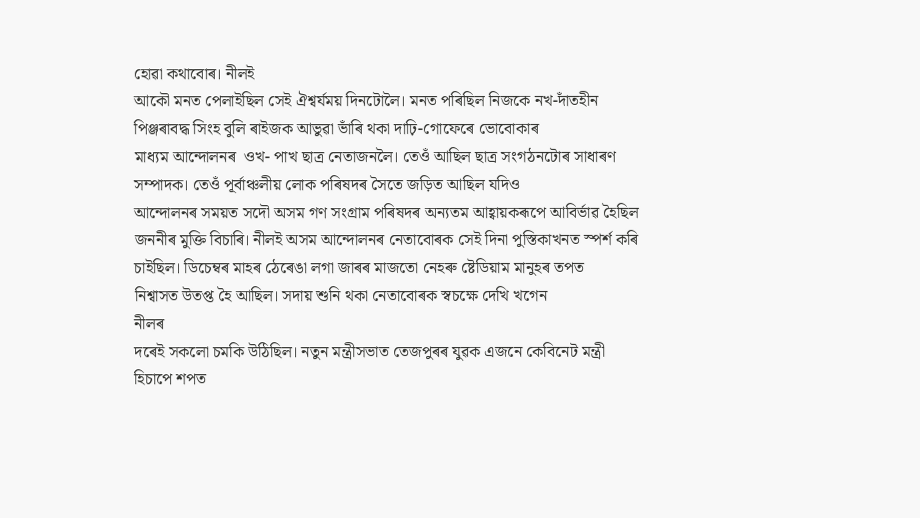হোৱা কথাবোৰ। নীলই
আকৌ মনত পেলাইছিল সেই ঐশ্বৰ্যময় দিনটোলৈ। মনত পৰিছিল নিজকে নখ-দাঁতহীন
পিঞ্জৰাবদ্ধ সিংহ বুলি ৰাইজক আভুৱা ভাঁৰি থকা দাঢ়ি-গোফেৰে ভোবোকাৰ
মাধ্যম আন্দোলনৰ  ওখ- পাখ ছাত্ৰ নেতাজনলৈ। তেওঁ আছিল ছাত্ৰ সংগঠনটোৰ সাধাৰণ সম্পাদক। তেওঁ পূৰ্বাঞ্চলীয় লোক পৰিষদৰ সৈতে জড়িত আছিল যদিও
আন্দোলনৰ সময়ত সদৌ অসম গণ সংগ্ৰাম পৰিষদৰ অন্যতম আহ্বায়কৰূপে আবিৰ্ভাৱ হৈছিল
জননীৰ মুক্তি বিচাৰি। নীলই অসম আন্দোলনৰ নেতাবোৰক সেই দিনা পুস্তিকাখনত স্পৰ্শ কৰি
চাইছিল। ডিচেম্বৰ মাহৰ ঠেৰেঙা লগা জাৰৰ মাজতো নেহৰু ষ্টেডিয়াম মানুহৰ তপত
নিশ্বাসত উতপ্ত হৈ আছিল। সদায় শুনি থকা নেতাবোৰক স্বচক্ষে দেখি খগেন
নীলৰ
দৰেই সকলো চমকি উঠিছিল। নতুন মন্ত্ৰীসভাত তেজপুৰৰ যুৱক এজনে কেবিনেট মন্ত্ৰী
হিচাপে শপত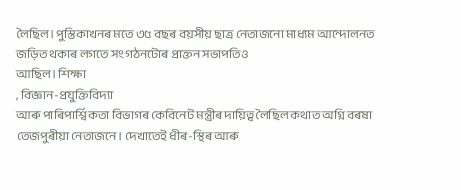লৈছিল। পুস্তিকাখনৰ মতে ৩৫ বছৰ বয়সীয় ছাত্ৰ নেতাজনো মাধ্যম আন্দোলনত
জড়িত থকাৰ লগতে সংগঠনটোৰ প্ৰাক্তন সভাপতিও
আছিল। শিক্ষা
, বিজ্ঞান-প্ৰযুক্তিবিদ্যা
আৰু পাৰিপাৰ্শ্বিকতা বিভাগৰ কেবিনেট মন্ত্ৰীৰ দায়িত্ব লৈছিল কথাত অগ্নি বৰষা
তেজপুৰীয়া নেতাজনে। দেখাতেই ধীৰ-স্থিৰ আৰু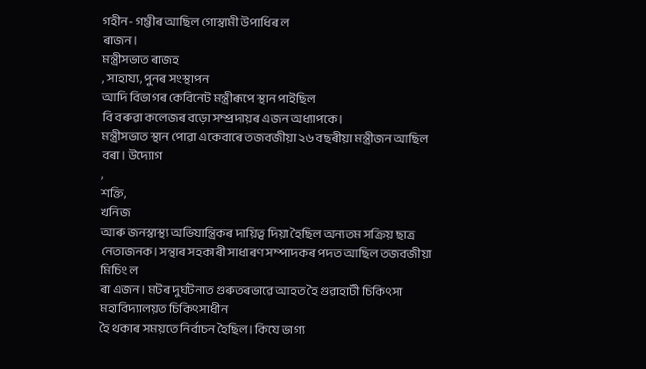গহীন- গম্ভীৰ আছিল গোস্বামী উপাধিৰ ল
ৰাজন।
মন্ত্ৰীসভাত ৰাজহ
, সাহায্য, পুনৰ সংস্থাপন
আদি বিভাগৰ কেবিনেট মন্ত্ৰীৰূপে স্থান পাইছিল
বি বৰুৱা কলেজৰ বড়ো সম্প্ৰদায়ৰ এজন অধ্যাপকে।
মন্ত্ৰীসভাত স্থান পোৱা একেবাৰে তজবজীয়া ২৬ বছৰীয়া মন্ত্ৰীজন আছিল বৰা। উদ্যোগ
,
শক্তি,
খনিজ
আৰু জনস্বাস্থ্য অভিযান্ত্ৰিকৰ দায়িত্ব দিয়া হৈছিল অন্যতম সক্ৰিয় ছাত্ৰ নেতাজনক। সন্থাৰ সহকাৰী সাধাৰণ সম্পাদকৰ পদত আছিল তজবজীয়া মিচিং ল
ৰা এজন। মটৰ দুৰ্ঘটনাত গুৰুতৰভাৱে আহত হৈ গুৱাহাটী চিকিৎসা মহাবিদ্যালয়ত চিকিৎসাধীন
হৈ থকাৰ সময়তে নিৰ্বাচন হৈছিল। কিযে ভাগ্য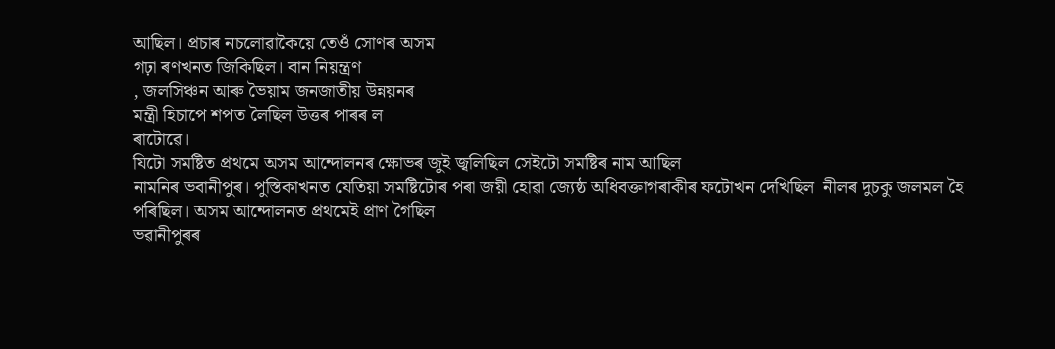আছিল। প্ৰচাৰ নচলোৱাকৈয়ে তেওঁ সোণৰ অসম
গঢ়া ৰণখনত জিকিছিল। বান নিয়ন্ত্ৰণ
, জলসিঞ্চন আৰু ভৈয়াম জনজাতীয় উন্নয়নৰ
মন্ত্ৰী হিচাপে শপত লৈছিল উত্তৰ পাৰৰ ল
ৰাটোৱে।
যিটো সমষ্টিত প্ৰথমে অসম আন্দোলনৰ ক্ষোভৰ জুই জ্বলিছিল সেইটো সমষ্টিৰ নাম আছিল
নামনিৰ ভবানীপুৰ। পুস্তিকাখনত যেতিয়া সমষ্টিটোৰ পৰা জয়ী হোৱা জ্যেষ্ঠ অধিবক্তাগৰাকীৰ ফটোখন দেখিছিল  নীলৰ দুচকু জলমল হৈ
পৰিছিল। অসম আন্দোলনত প্ৰথমেই প্ৰাণ গৈছিল
ভৱানীপুৰৰ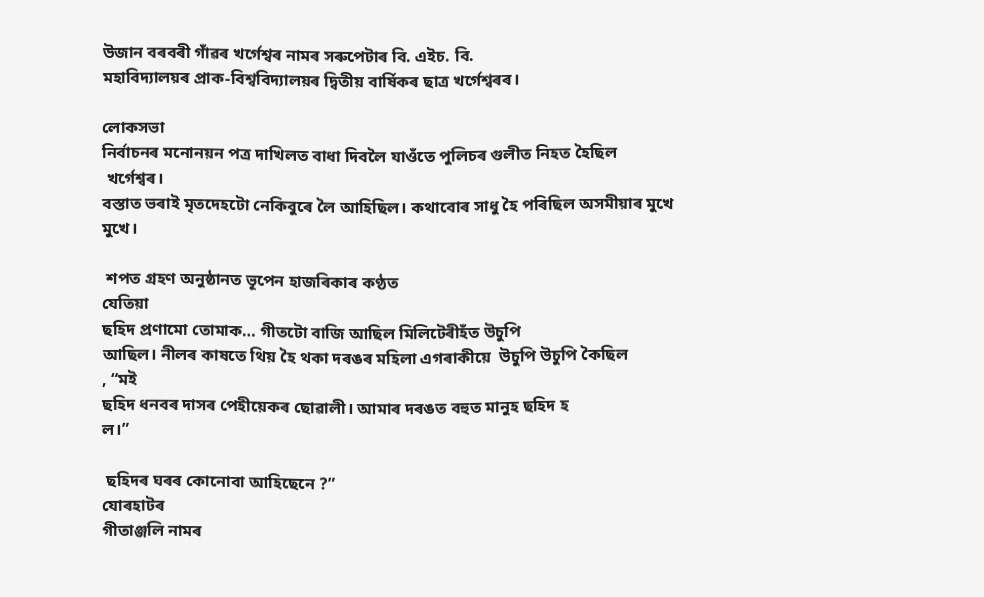উজান বৰবৰী গাঁৱৰ খৰ্গেশ্বৰ নামৰ সৰুপেটাৰ বি. এইচ. বি.
মহাবিদ্যালয়ৰ প্ৰাক-বিশ্ববিদ্যালয়ৰ দ্বিতীয় বাৰ্ষিকৰ ছাত্ৰ খৰ্গেশ্বৰৰ।

লোকসভা
নিৰ্বাচনৰ মনোনয়ন পত্ৰ দাখিলত বাধা দিবলৈ যাওঁতে পুলিচৰ গুলীত নিহত হৈছিল
 খৰ্গেশ্বৰ।
বস্তাত ভৰাই মৃতদেহটো নেকিবুৰে লৈ আহিছিল। কথাবোৰ সাধু হৈ পৰিছিল অসমীয়াৰ মুখে
মুখে।

 শপত গ্ৰহণ অনুষ্ঠানত ভূপেন হাজৰিকাৰ কণ্ঠত
যেতিয়া
ছহিদ প্ৰণামো তোমাক… গীতটো বাজি আছিল মিলিটেৰীহঁত উচুপি
আছিল। নীলৰ কাষতে থিয় হৈ থকা দৰঙৰ মহিলা এগৰাকীয়ে  উচুপি উচুপি কৈছিল
, “মই
ছহিদ ধনবৰ দাসৰ পেহীয়েকৰ ছোৱালী। আমাৰ দৰঙত বহুত মানুহ ছহিদ হ
ল।”

 ছহিদৰ ঘৰৰ কোনোবা আহিছেনে ?”
যোৰহাটৰ
গীতাঞ্জলি নামৰ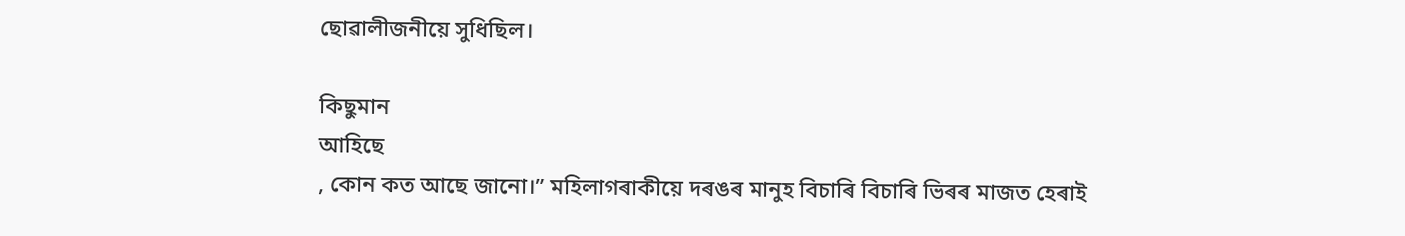ছোৱালীজনীয়ে সুধিছিল।

কিছুমান
আহিছে
, কোন কত আছে জানো।” মহিলাগৰাকীয়ে দৰঙৰ মানুহ বিচাৰি বিচাৰি ভিৰৰ মাজত হেৰাই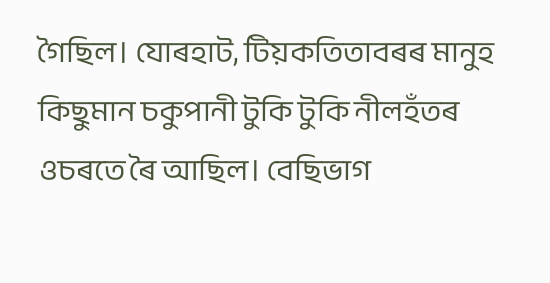গৈছিল। যোৰহাট, টিয়কতিতাবৰৰ মানুহ
কিছুমান চকুপানী টুকি টুকি নীলহঁতৰ ওচৰতে ৰৈ আছিল। বেছিভাগ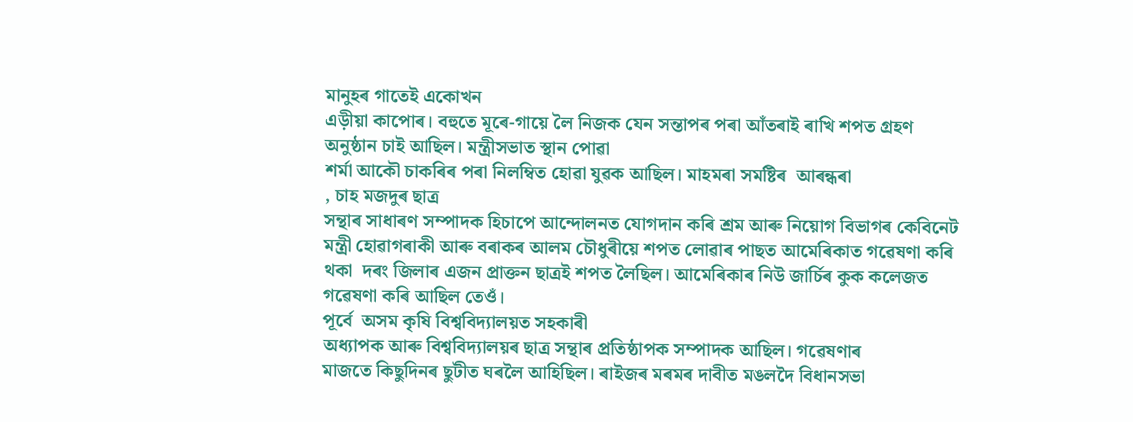মানুহৰ গাতেই একোখন
এড়ীয়া কাপোৰ। বহুতে মূৰে-গায়ে লৈ নিজক যেন সন্তাপৰ পৰা আঁতৰাই ৰাখি শপত গ্ৰহণ
অনুষ্ঠান চাই আছিল। মন্ত্ৰীসভাত স্থান পোৱা
শৰ্মা আকৌ চাকৰিৰ পৰা নিলম্বিত হোৱা যুৱক আছিল। মাহমৰা সমষ্টিৰ  আৰন্ধৰা
, চাহ মজদুৰ ছাত্ৰ
সন্থাৰ সাধাৰণ সম্পাদক হিচাপে আন্দোলনত যোগদান কৰি শ্ৰম আৰু নিয়োগ বিভাগৰ কেবিনেট
মন্ত্ৰী হোৱাগৰাকী আৰু বৰাকৰ আলম চৌধুৰীয়ে শপত লোৱাৰ পাছত আমেৰিকাত গৱেষণা কৰি
থকা  দৰং জিলাৰ এজন প্ৰাক্তন ছাত্ৰই শপত লৈছিল। আমেৰিকাৰ নিউ জাৰ্চিৰ কুক কলেজত গৱেষণা কৰি আছিল তেওঁ।
পূৰ্বে  অসম কৃষি বিশ্ববিদ্যালয়ত সহকাৰী
অধ্যাপক আৰু বিশ্ববিদ্যালয়ৰ ছাত্ৰ সন্থাৰ প্ৰতিষ্ঠাপক সম্পাদক আছিল। গৱেষণাৰ
মাজতে কিছুদিনৰ ছুটীত ঘৰলৈ আহিছিল। ৰাইজৰ মৰমৰ দাবীত মঙলদৈ বিধানসভা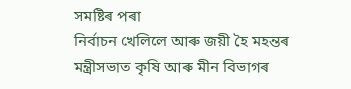সমষ্টিৰ পৰা
নিৰ্বাচন খেলিলে আৰু জয়ী হৈ মহন্তৰ মন্ত্ৰীসভাত কৃষি আৰু মীন বিভাগৰ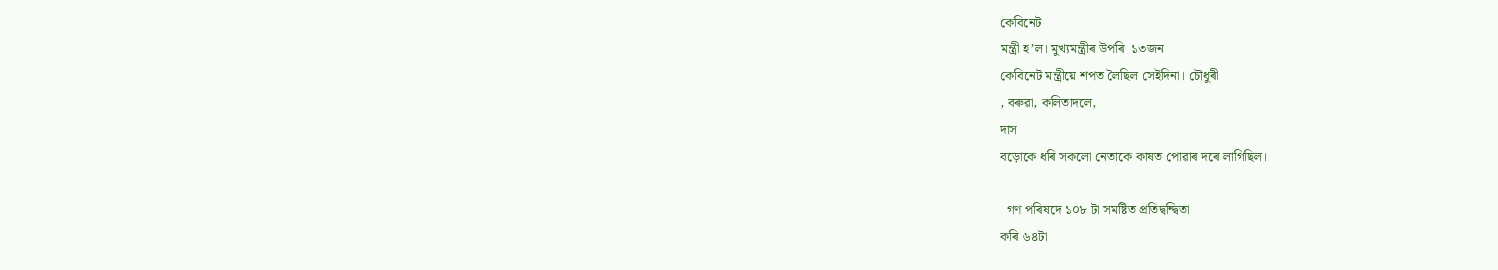কেবিনেট
মন্ত্ৰী হ’ল। মুখ্যমন্ত্ৰীৰ উপৰি  ১৩জন
কেবিনেট মন্ত্ৰীয়ে শপত লৈছিল সেইদিনা। চৌধুৰী
, বৰুৱা, কলিতাদলে,
দাস
বড়োকে ধৰি সকলো নেতাকে কাষত পোৱাৰ দৰে লাগিছিল।

  গণ পৰিষদে ১০৮ টা সমষ্টিত প্ৰতিদ্বন্দ্বিতা
কৰি ৬৪টা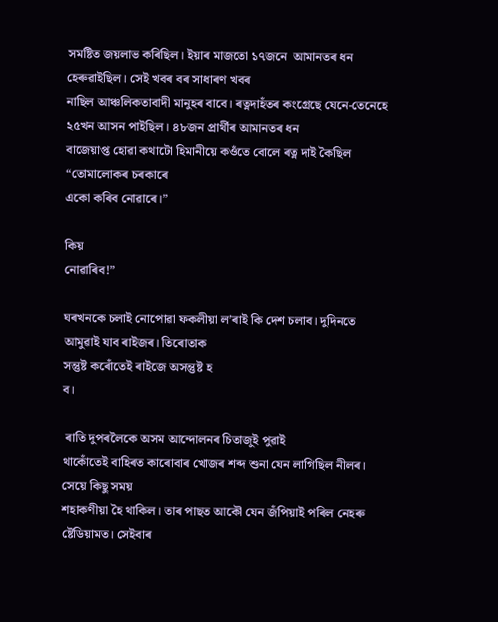সমষ্টিত জয়লাভ কৰিছিল। ইয়াৰ মাজতো ১৭জনে  আমানতৰ ধন হেৰুৱাইছিল। সেই খবৰ বৰ সাধাৰণ খবৰ
নাছিল আঞ্চলিকতাবাদী মানুহৰ বাবে। ৰত্নদাহঁতৰ কংগ্ৰেছে যেনে-তেনেহে ২৫খন আসন পাইছিল। ৪৮জন প্ৰাৰ্থীৰ আমানতৰ ধন
বাজেয়াপ্ত হোৱা কথাটো হিমানীয়ে কওঁতে বোলে ৰত্ন দাই কৈছিল “তোমালোকৰ চৰকাৰে
একো কৰিব নোৱাৰে।”

কিয়
নোৱাৰিব!”

ঘৰখনকে চলাই নোপোৱা ফকলীয়া লʼৰাই কি দেশ চলাব। দুদিনতে আমুৱাই যাব ৰাইজৰ। তিৰোতাক
সন্তুষ্ট কৰোঁতেই ৰাইজে অসন্তুষ্ট হ
ব।

 ৰাতি দুপৰলৈকে অসম আন্দোলনৰ চিতাজুই পুৱাই
থাকোঁতেই বাহিৰত কাৰোবাৰ খোজৰ শব্দ শুনা যেন লাগিছিল নীলৰ। সেয়ে কিছু সময়
শহাকণীয়া হৈ থাকিল। তাৰ পাছত আকৌ যেন জঁপিয়াই পৰিল নেহৰু ষ্টেডিয়ামত। সেইবাৰ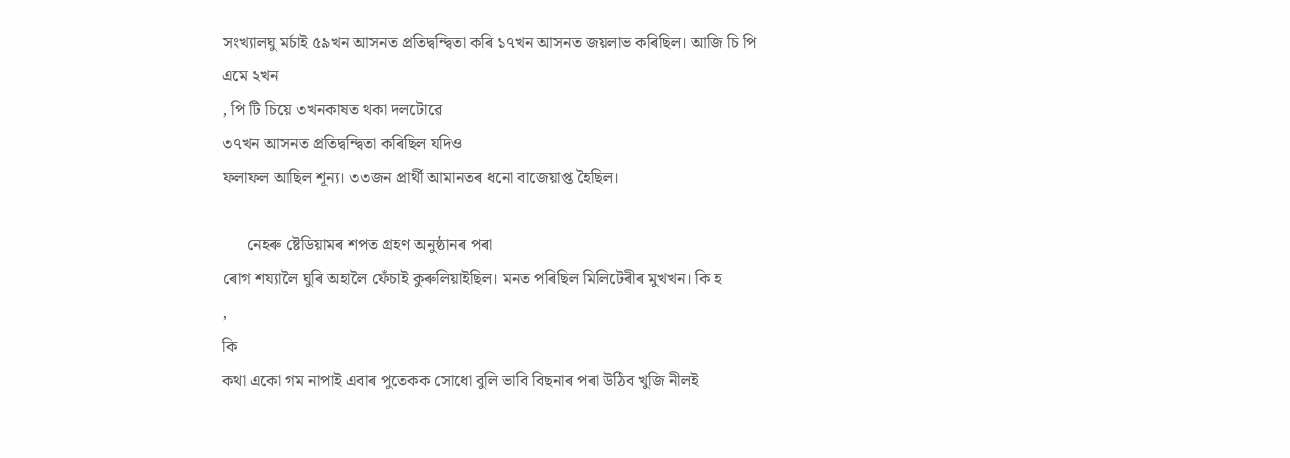সংখ্যালঘু মৰ্চাই ৫৯খন আসনত প্ৰতিদ্বন্দ্বিতা কৰি ১৭খন আসনত জয়লাভ কৰিছিল। আজি চি পি এমে ২খন
, পি টি চিয়ে ৩খনকাষত থকা দলটোৱে
৩৭খন আসনত প্ৰতিদ্বন্দ্বিতা কৰিছিল যদিও
ফলাফল আছিল শূন্য। ৩৩জন প্ৰাৰ্থী আমানতৰ ধনো বাজেয়াপ্ত হৈছিল।

      নেহৰু ষ্টেডিয়ামৰ শপত গ্ৰহণ অনুষ্ঠানৰ পৰা
ৰোগ শয্যালৈ ঘুৰি অহালৈ ফেঁচাই কুৰুলিয়াইছিল। মনত পৰিছিল মিলিটেৰীৰ মুখখন। কি হ
,
কি
কথা একো গম নাপাই এবাৰ পুতেকক সোধো বুলি ভাবি বিছনাৰ পৰা উঠিব খুজি নীলই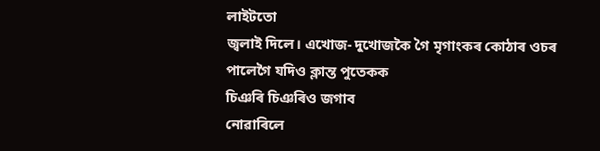লাইটতো
জ্বলাই দিলে। এখোজ- দুখোজকৈ গৈ মৃগাংকৰ কোঠাৰ ওচৰ পালেগৈ যদিও ক্লান্ত পুতেকক
চিঞৰি চিঞৰিও জগাব
নোৱাৰিলে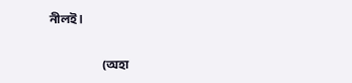নীলই।

                           (অহা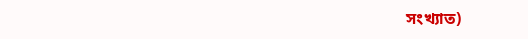সংখ্যাত)